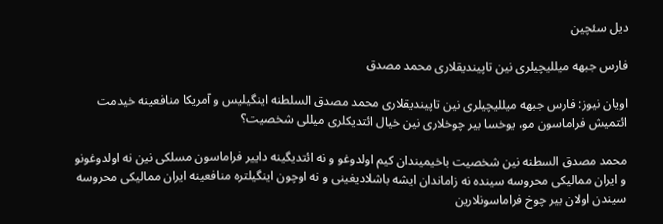دیل سئچین

فارس جبهه میللیچیلری نین تاپیندیقلاری محمد مصدق

اویان نیوز: فارس جبهه میللیچیلری نین تاپیندیقلاری محمد مصدق السلطنه اینگیلیس و آمریکا منافعینه خیدمت ائتمیش فراماسون مو، یوخسا بیر چوخلاری نین خیال ائتدیکلری میللی شخصیت؟

محمد مصدق السطنه نین شخصیت باخیمیندان کیم اولدوغو و نه ائتدیگینه داییر فراماسون مسلکی نین نه اولدوغونو و ایران ممالیکی محروسه سینده نه زاماندان ایشه باشلادیغینی و نه اوچون اینگیلتره منافعینه ایران ممالیکی محروسه سیندن اولان بیر چوخ فراماسونلارین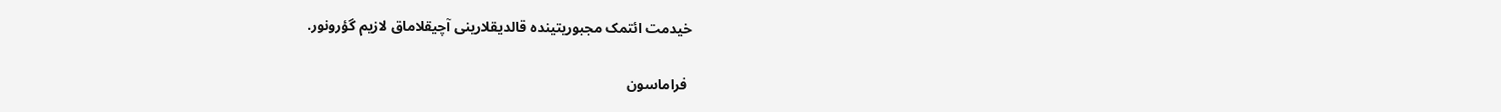خیدمت ائتمک مجبوریتینده قالدیقلارینی آچیقلاماق لازیم گؤرونور.

 فراماسون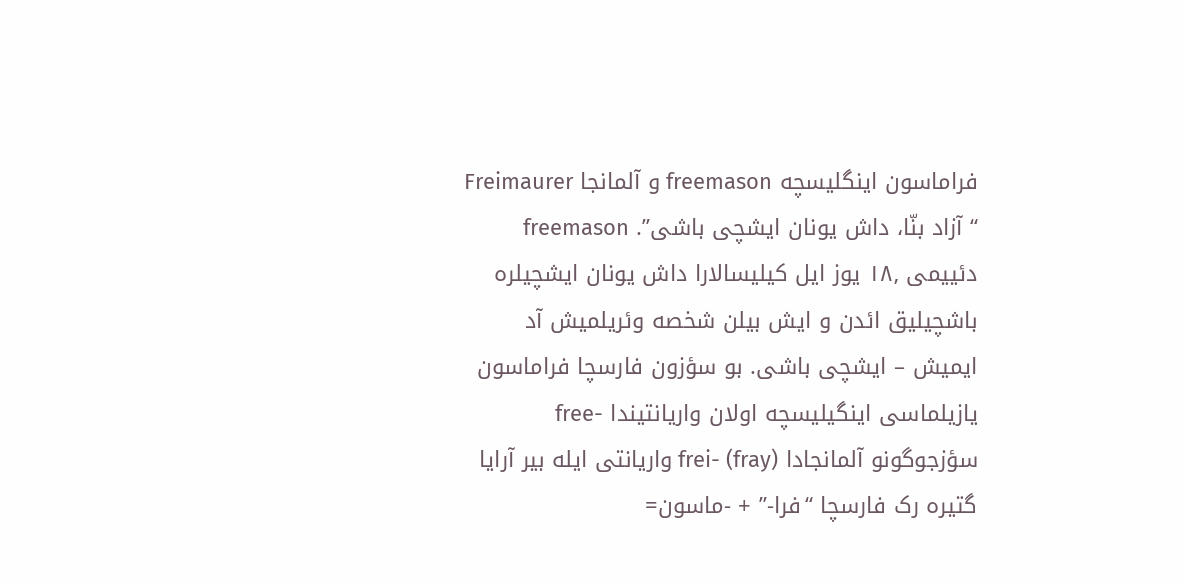فراماسون اینگلیسچه freemason و آلمانجا Freimaurer “آزاد بنّا، داش یونان ایشچی باشی”. freemason دئییمی ۱۸٫ یوز ایل کیلیسالارا داش یونان ایشچیلره باشچیلیق ائدن و ایش بیلن شخصه وئریلمیش آد ایمیش – ایشچی باشی. بو سؤزون فارسچا فراماسون یازیلماسی اینگیلیسچه اولان واریانتیندا -free سؤزجوگونو آلمانجادا frei- (fray) واریانتی ایله بیر آرایا گتیره رک فارسچا “فرا-” + -ماسون=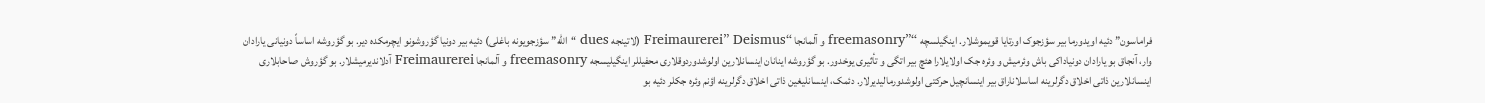فراماسون” دئیه اویدورما بیر سؤزجوک اورتایا قویموشلار. اینگیلسچه “”freemasonry و آلمانجا “Freimaurerei” Deismus (لاتینجه dues “الله” سؤزجویونه باغلی) دئیه بیر دونیا گؤروشونو ایچرمکده دیر. بو گؤروشه اساساً دونیانی یارادان وار، آنجاق بو یارادان دونیاداکی باش وئرمیش و وئره جک اولایلارا هئچ بیر اتگی و تأثیری یوخدور. بو گؤروشه اینانان اینسانلارین اولوشدوردوقلاری محفیللر اینگیلیسجه freemasonry و آلمانجا Freimaurerei آدلاندیرمیشلار. بو گؤروش صاحابلاری اینسانلارین ذاتی اخلاق دگرلرینه اساسلاناراق بیر اینسانچیل حرکتی اولوشدورمالیدیرلار. دئمک، اینسانلیغین ذاتی اخلاق دگرلرینه اؤنم وئره جکلر دئیه بو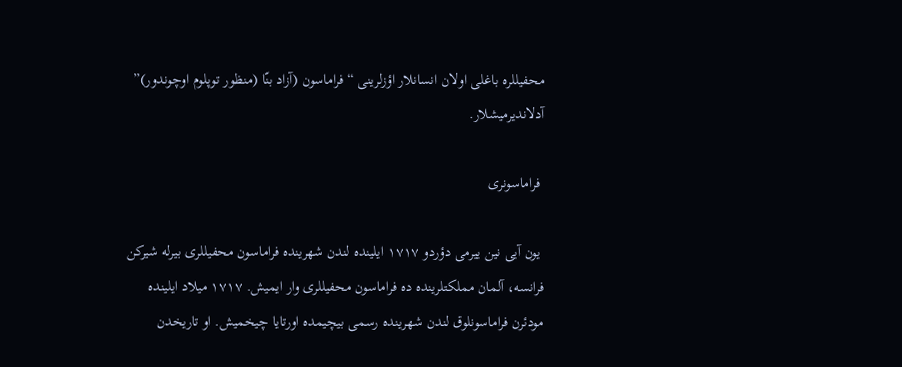محفیللره باغلی اولان انسانلار اؤزلرینی “فراماسون (آزاد بنّا (منظور توپلوم اوچوندور)” آدلاندیرمیشلار.

 فراماسونری

 یون آیی نین ییرمی دؤردو ۱۷۱۷ ایلینده لندن شهرینده فراماسون محفیللری بیرله شیرکن فرانسه، آلمان مملکتلرینده ده فراماسون محفیللری وار ایمیش. ۱۷۱۷ میلاد ایلینده مودئرن فراماسونلوق لندن شهرینده رسمی بیچیمده اورتایا چیخمیش. او تاریخدن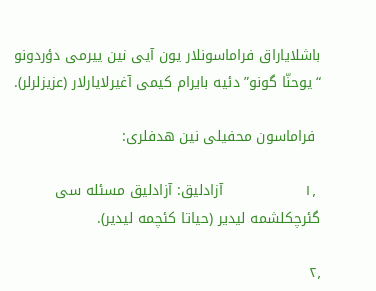باشلایاراق فراماسونلار یون آیی نین ییرمی دؤردونو “یوحنّا گونو” دئیه بایرام کیمی آغیرلایارلار (عزیزلرلر).

 فراماسون محفیلی نین هدفلری:

 ۱٫                 آزادلیق: آزادلیق مسئله سی گئرچکلشمه لیدیر (حیاتا کئچمه لیدیر).

۲٫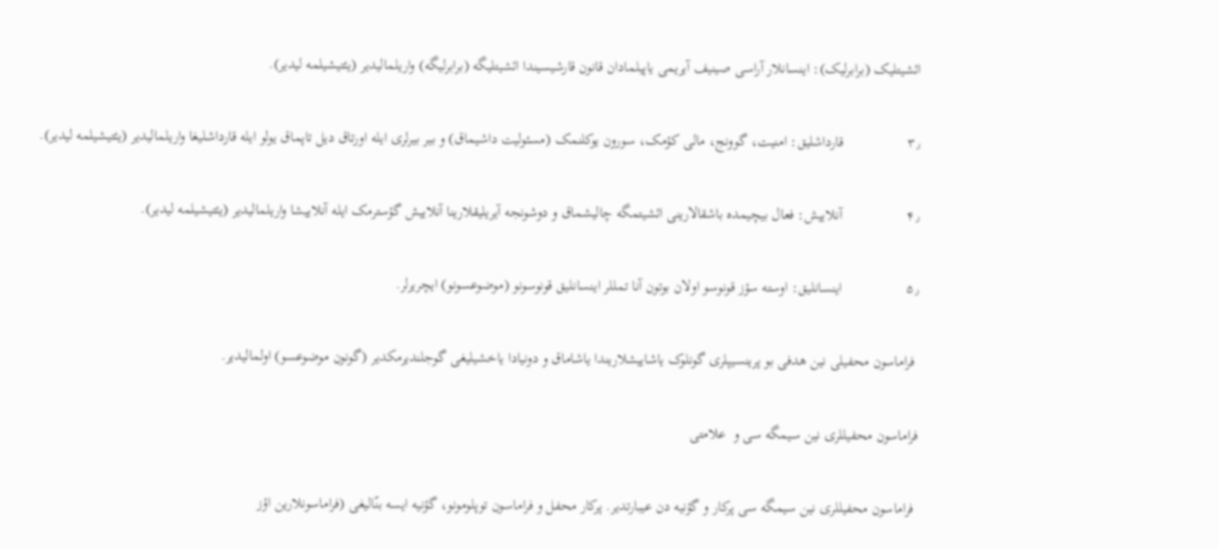ائشیتلیک (برابرلیک): اینسانلار آراسی صینیف آیریمی یاپیلمادان قانون قارشیسیندا ائشیتلیگه (برابرلیگه) واریلمالیدیر (یئتیشیلمه لیدیر).

۳٫                 قارداشلیق: امنیت، گوونج، مالی کؤمک، سورون یوکلنمک (مسئولیت داشیماق) و بیر بیرلری ایله اورتاق دیل تاپماق یولو ایله قارداشلیغا واریلمالیدیر (یئتیشیلمه لیدیر).

۴٫                 آنلاییش: فعال بیچیمده باشقالارینی ائشیتمگه چالیشماق و دوشونجه آیریلیقلارینا آنلاییش گؤسترمک ایله آنلاییشا واریلمالیدیر (یئتیشیلمه لیدیر).

۵٫                 اینسانلیق: اوسته سؤز قونوسو اولان بوتون آنا تمللر اینسانلیق قونوسونو (موضوعسونو) ایچریرلر.

 فراماسون محفیلی نین هدفی بو پرینسیپلری گونلوک یاشاییشلاریندا یاشاماق و دونیادا یاخشیلیغی گوجلندیرمکدیر (گونون موضوعسو) اولمالیدیر.

فراماسون محفیللری نین سیمگه سی و  علامتی

 فراماسون محفیللری نین سیمگه سی پرکار و گؤنیه دن عیبارتدیر. پرکار محفل و فراماسون توپلومونو، گؤنیه ایسه بنّالیغی (فراماسونلارین اؤز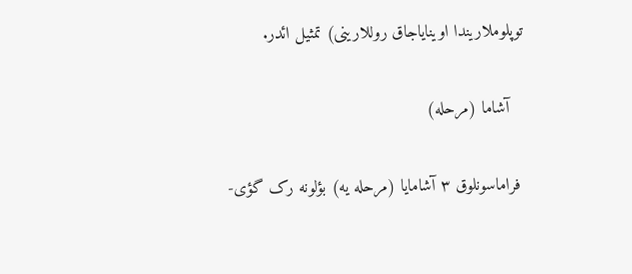توپلوملاریندا اوینایاجاق روللارینی) تمثیل ائدر.

   آشاما (مرحله)

 فراماسونلوق ۳ آشامایا (مرحله یه) بؤلونه رک گؤی-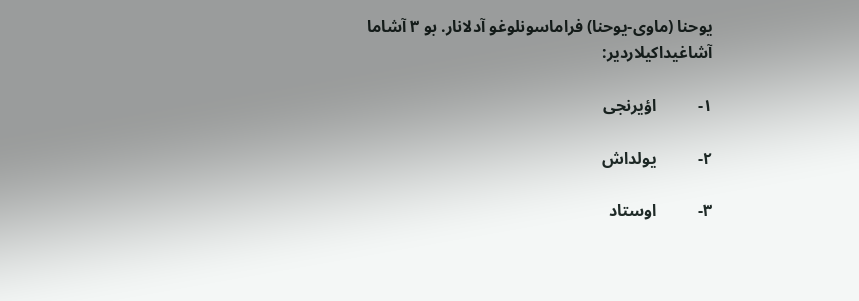یوحنا (ماوی-یوحنا) فراماسونلوغو آدلانار. بو ۳ آشاما آشاغیداکیلاردیر:

۱-          اؤیرنجی

۲-          یولداش

۳-          اوستاد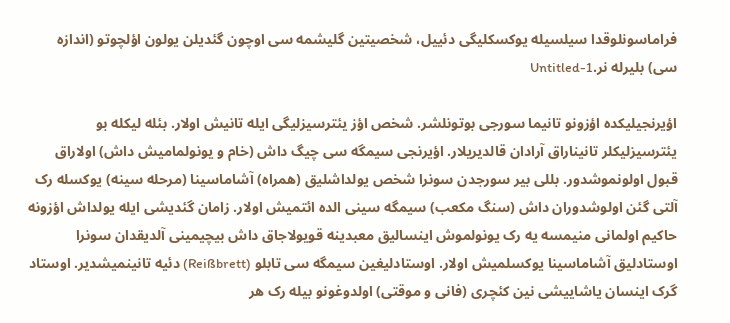فراماسونلوقدا سیلسیله یوکسکلیگی دئییل، شخصیتین گلیشمه سی اوچون گئدیلن یولون اؤلچوتو (اندازه سی) بلیرله نر.Untitled-1

اؤیرنجیلیکده اؤزونو تانیما سورجی بوتونلشر. شخص اؤز یئترسیزلیگی ایله تانیش اولار. بئله لیکله بو یئترسیزلیکلر تانیناراق آرادان قالدیریلار. اؤیرنجی سیمگه سی چیگ داش (خام و یونولمامیش داش) اولاراق قبول اولونموشدور. بللی بیر سورجدن سونرا شخص یولداشلیق (همراه) آشاماسینا (مرحله سینه) یوکسله رک آلتی گئن اولوشدوران داش (سنگ مکعب) سیمگه سینی الده ائتمیش اولار. زامان گئدیشی ایله یولداش اؤزونه حاکیم اولمانی منیمسه یه رک یونولموش اینسالیق معبدینه قویولاجاق داش بیچیمینی آلدیقدان سونرا اوستادلیق آشاماسینا یوکسلمیش اولار. اوستادلیغین سیمگه سی تابلو (Reißbrett) دئیه تانینمیشدیر. اوستاد گرک اینسان یاشاییشی نین کئچری (فانی و موقتی) اولدوغونو بیله رک هر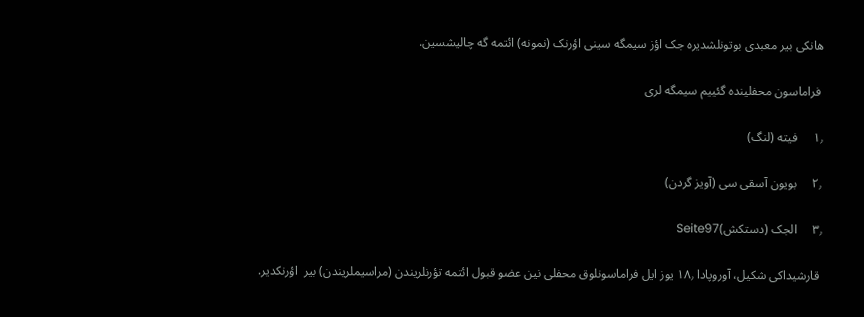هانکی بیر معبدی بوتونلشدیره جک اؤز سیمگه سینی اؤرنک (نمونه) ائتمه گه چالیشسین.

 فراماسون محفلینده گئییم سیمگه لری

۱٫     فیته (لنگ)

۲٫     بویون آسقی سی (آویز گردن)

۳٫     الجک (دستکش)Seite97

 قارشیداکی شکیل، آوروپادا ۱۸٫ یوز ایل فراماسونلوق محفلی نین عضو قبول ائتمه تؤرنلریندن (مراسیملریندن) بیر  اؤرنکدیر.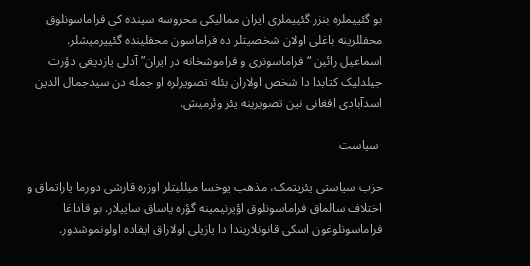بو گئییملره بنزر گئییملری ایران ممالیکی محروسه سینده کی فراماسونلوق محفللرینه باغلی اولان شخصیتلر ده فراماسون محفلینده گئییرمیشلر.  اسماعیل رائین “فراماسونری و فراموشخانه در ایران” آدلی یازدیغی دؤرت جیلدلیک کتابدا دا شخص اولاران بئله تصویرلره او جمله دن سیدجمال الدین  اسدآبادی افغانی نین تصویرینه یئر وئرمیش.

 سیاست

حزب سیاستی یئریتمک، مذهب یوخسا میللیتلر اوزره قارشی دورما یاراتماق و اختلاف سالماق فراماسونلوق اؤیرنیمینه گؤره یاساق ساییلار. بو قاداغا فراماسونلوغون اسکی قانونلاریندا دا یازیلی اولاراق ایفاده اولونموشدور.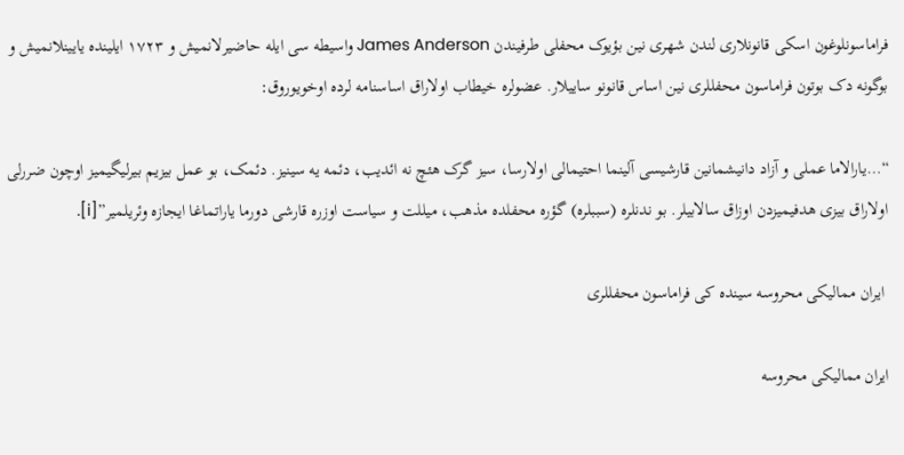فراماسونلوغون اسکی قانونلاری لندن شهری نین بؤیوک محفلی طرفیندن James Anderson واسیطه سی ایله حاضیرلانمیش و ۱۷۲۳ ایلینده یایینلانمیش و بوگونه دک بوتون فراماسون محفللری نین اساس قانونو ساییلار. عضولره خیطاب اولاراق اساسنامه لرده اوخویوروق:

“…یارالاما عملی و آزاد دانیشمانین قارشیسی آلینما احتیمالی اولارسا، سیز گرک هئچ نه ائدیب، دئمه یه سینیز. دئمک، بو عمل بیزیم بیرلیگیمیز اوچون ضررلی اولاراق بیزی هدفیمیزدن اوزاق سالابیلر. بو ندنلره (سببلره) گؤره محفلده مذهب، میللت و سیاست اوزره قارشی دورما یاراتماغا ایجازه وئریلمیر”[i].

 ایران ممالیکی محروسه سینده کی فراماسون محفللری

ایران ممالیکی محروسه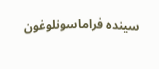سینده فراماسونلوغون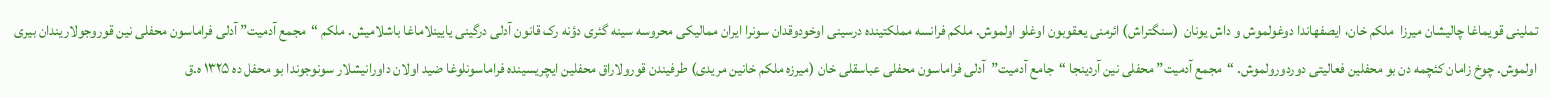تملینی قویماغا چالیشان میرزا  ملکم خان، ایصفهاندا دوغولموش و داش یونان  (سنگتراش) ائرمنی یعقوبون اوغلو اولموش. ملکم فرانسه مملکتینده درسینی اوخودوقدان سونرا ایران ممالیکی محروسه سینه گئری دؤنه رک قانون آدلی درگینی یایینلاماغا باشلامیش. ملکم “مجمع آدمیت” آدلی فراماسون محفلی نین قوروجولاریندان بیری اولموش. چوخ زامان کئچمه دن بو محفلین فعالیتی دوردورولموش. “مجمع آدمیت” محفلی نین آردینجا “جامع آدمیت”  آدلی فراماسون محفلی عباسقلی خان (میرزه ملکم خانین مریدی) طرفیندن قورولاراق محفلین ایچریسینده فراماسونلوغا ضید اولان داورانیشلار سونوجوندا بو محفل ده ۱۳۲۵ ه.ق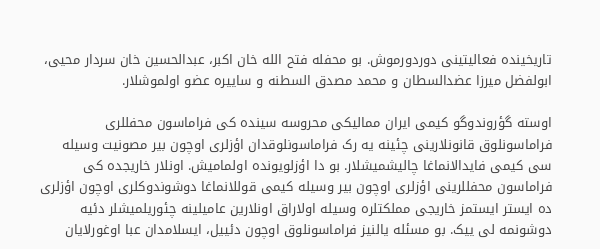تاریخینده فعالیتینی دوردورموش. بو محفله فتح الله خان اکبر، عبدالحسین خان سردار محیی، ابولفضل میرزا عضدالسطان و محمد مصدق السطنه و ساییره عضو اولموشلار.

اوسته گؤروندوگو کیمی ایران ممالیکی محروسه سینده کی فراماسون محفللری فراماسونلوق قانونلارینی چئینه یه رک فراماسونلوقدان اؤزلری اوچون بیر مصونیت وسیله سی کیمی فایدالانماغا چالیشمیشلار. بو دا اؤزلویونده اولمامیش. اونلار خاریجده کی فراماسون محفللرینی اؤزلری اوچون بیر وسیله کیمی قوللانماغا دوشوندوکلری اوچون اؤزلری ده ایستر ایستمز خاریجی مملکتلره وسیله اولاراق اونلارین عامیلینه چئوریلمیشلر دئیه دوشونمه لی ییک. بو مسئله یالنیز فراماسونلوق اوچون دئییل، ایسلامدان عبا اوغورلایان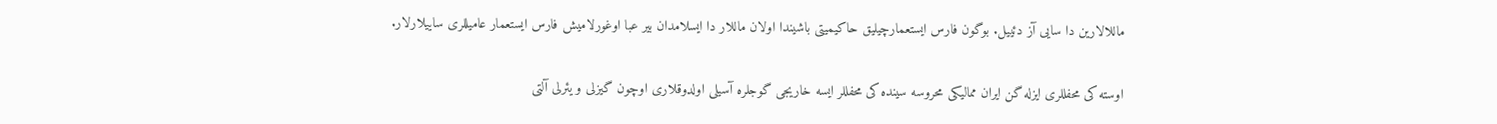ماللالارین دا سایی آز دئییل. بوگون فارس ایستعمارچیلیق حاکیمیتی باشیندا اولان ماللار دا ایسلامدان بیر عبا اوغورلامیش فارس ایستعمار عامیللری ساییلارلار.

اوسته کی محفللری ایزله گن ایران ممالیکی محروسه سینده کی محفللر ایسه خاریجی گوجلره آسیلی اولدوقلاری اوچون گیزلی و یئرلی آلتی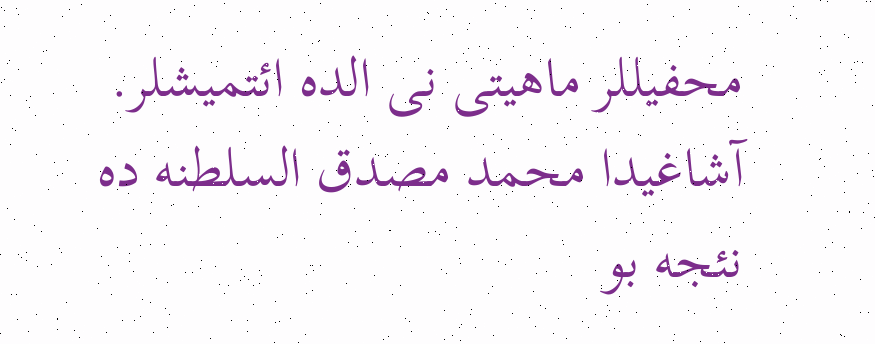محفیللر ماهیتی نی الده ائتمیشلر. آشاغیدا محمد مصدق السلطنه ده نئجه بو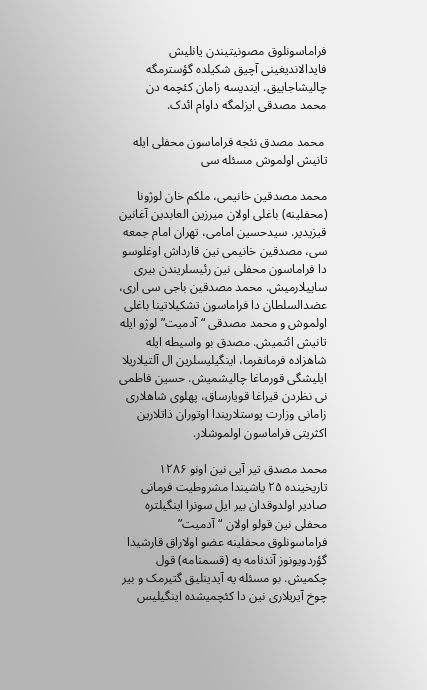فراماسونلوق مصونیتیندن یانلیش فایدالاندیغینی آچیق شکیلده گؤسترمگه چالیشاجاییق. ایندیسه زامان کئچمه دن محمد مصدقی ایزلمگه داوام ائدک.

 محمد مصدق نئجه فراماسون محفلی ایله تانیش اولموش مسئله سی

محمد مصدقین خانیمی، ملکم خان لوژونا (محفلینه) باغلی اولان میرزین العابدین آغانین قیزیدیر. سیدحسین امامی، تهران امام جمعه سی، مصدقین خانیمی نین قارداش اوغلوسو دا فراماسون محفلی نین رئیسلریندن بیری ساییلارمیش. محمد مصدقین باجی سی اری، عضدالسلطان دا فراماسون تشکیلاتینا باغلی اولموش و محمد مصدقی “آدمیت” لوژو ایله تانیش ائتمیش. مصدق بو واسیطه ایله شاهزاده فرمانفرما، اینگیلیسلرین ال آلتیلاریلا ایلیشگی قورماغا چالیشمیش. حسین فاطمی نی نظردن قیراغا قویارساق، پهلوی شاهلاری زامانی وزارت پوستلاریندا اوتوران ذاتلارین اکثریتی فراماسون اولموشلار.

محمد مصدق تیر آیی نین اونو ۱۲۸۶ تاریخینده ۲۵ یاشیندا مشروطیت فرمانی صادیر اولدوقدان بیر ایل سونرا اینگیلتره محفلی نین قولو اولان “آدمیت” فراماسونلوق محفلینه عضو اولاراق قارشیدا گؤردویونوز آندنامه یه (قسمنامه) قول چکمیش. بو مسئله یه آیدینلیق گتیرمک و بیر چوخ آیریلاری نین دا کئچمیشده اینگیلیس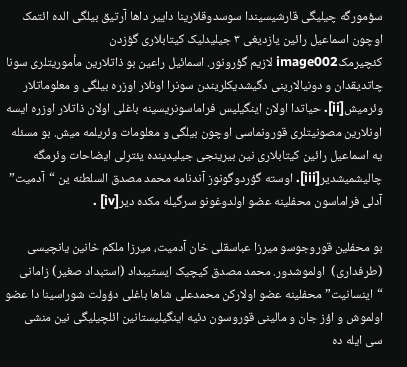سؤمورگه چیلیگی قارشیسیندا سوسدوقلارینا داییر داها آرتیق بیلگی الده ائتمک اوچون اسماعیل رائین یازدیغی ۳ جیلیدلیک کیتابلاری گؤزدن کئچیرمکimage002 لازیم گؤرونور. اسمائیل راعین بو ذاتلارین مأموریتلری سونا چاتدیقدان و دونیالارینی دگیشدیکلریندن سونرا اونلار اوزره بیلگی و معلوماتلار وئرمیش[ii]. حیاتدا اولان اینگیلیس فراماسونریسینه باغلی اولان ذاتلار اوزره ایسه اونلارین مصونیتلری قورونماسی اوچون بیلگی و معلومات وئریلمه میش. بو مسئله یه اسماعیل رائین کیتابلاری نین بیرینجی جیلیدینده یئترلی ایضاحات وئرمگه چالیشمیشدیر[iii]. اوسته گؤردوگونوز آندنامه محمد مصدق السلطنه ین “آدمیت” آدلی فراماسون محفلینه عضو اولدوغونو سرگیله مکده دیر[iv] .

بو محفلین قوروجوسو میرزا عباسقلی خان آدمیت، میرزا ملکم خانین یانچیسی (طرفداری)  اولموشدور. محمد مصدق کیچیک ایستیبداد (استبداد صغیر) زامانی “اینسانیت” محفلینه عضو اولارکن محمدعلی شاها باغلی دؤولت شوراسینا دا عضو اولموش و اؤز جان و مالینی قوروسون دئیه اینگیلیستانین ائلچیلیگی نین منشی سی ایله ده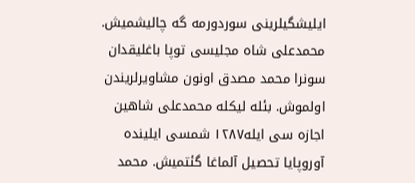ایلیشگیلرینی سوردورمه گه چالیشمیش. محمدعلی شاه مجلیسی توپا باغلیقدان سونرا محمد مصدق اونون مشاویرلریندن اولموش. بئله لیکله محمدعلی شاهین اجازه سی ایله۱۲۸۷ شمسی ایلینده آوروپایا تحصیل آلماغا گئتمیش. محمد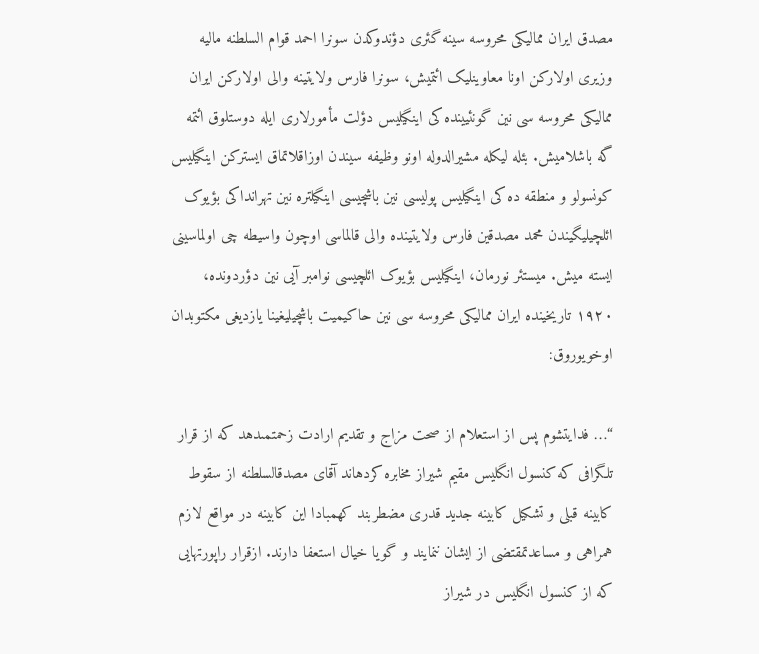مصدق ایران ممالیکی محروسه سینه گئری دؤندوکدن سونرا احمد قوام السلطنه مالیه وزیری اولارکن اونا معاوینلیک ائتمیش، سونرا فارس ولایتینه والی اولارکن ایران ممالیکی محروسه سی نین گونئیینده کی اینگیلیس دؤلت مأمورلاری ایله دوستلوق ائتمه گه باشلامیش. بئله لیکله مشیرالدوله اونو وظیفه سیندن اوزاقلاتماق ایسترکن اینگیلیس کونسولو و منطقه ده کی اینگیلیس پولیسی نین باشچیسی اینگیلتره نین تهرانداکی بؤیوک ائلچیلیگیندن محمد مصدقین فارس ولایتینده والی قالماسی اوچون واسیطه چی اولماسینی ایسته میش. میستئر نورمان، اینگیلیس بؤیوک ائلچیسی نوامبر آیی نین دؤردونده، ۱۹۲۰ تاریخینده ایران ممالیکی محروسه سی نین حاکیمیت باشچیلیغینا یازدیغی مکتوبدان اوخویوروق:

“… فدایتشوم پس از استعلام از صحت مزاج و تقدیم ارادت زحمتمىدهد که از قرار تلگرافى که کنسول انگلیس مقیم شیراز مخابره کردهاند آقاى مصدقالسلطنه از سقوط کابینه قبلى و تشکیل کابینه جدید قدرى مضطربند کهمبادا این کابینه در مواقع لازم همراهى و مساعدتمقتضى از ایشان ننمایند و گویا خیال استعفا دارند. ازقرار راپورتهایى که از کنسول انگلیس در شیراز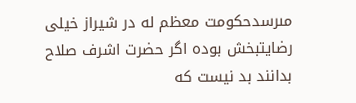مىرسدحکومت معظم له در شیراز خیلى رضایتبخش بوده اگر حضرت اشرف صلاح بدانند بد نیست که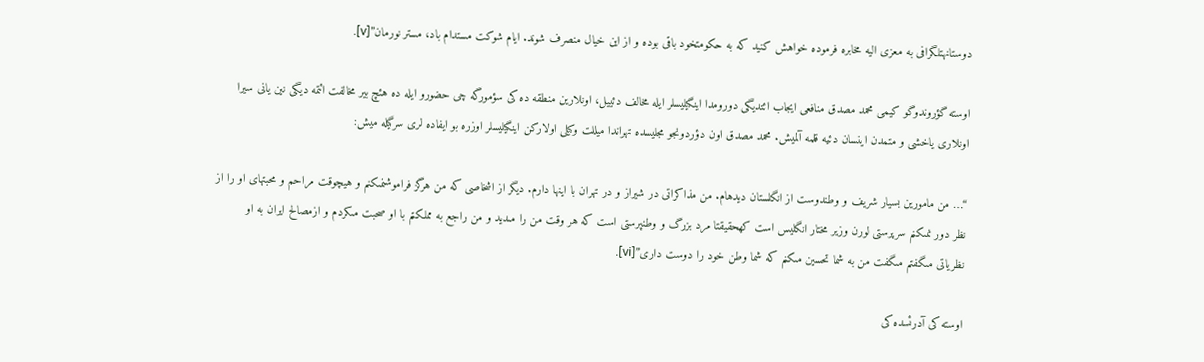دوستانهتلگرافى به معزى الیه مخابره فرموده خواهش کنید که به حکومتخود باقى بوده و از این خیال منصرف شوند. ایام شوکت مستدام باد، مستر نورمان”[v].

اوسته گؤروندوگو کیمی محمد مصدق منافعی ایجاب ائتدیگی دورومدا اینگیلیسلر ایله مخالف دئییل، اونلارین منطقه ده کی سؤمورگه چی حضورو ایله ده هئچ بیر مخالفت ائتمه دیگی نین یانی سیرا اونلاری یاخشی و متمدن اینسان دئیه قلمه آلمیش. محمد مصدق اون دؤردونجو مجلیسده تهراندا میللت وکیلی اولارکن اینگیلیسلر اوزره بو ایفاده لری سرگیله میش:

“… من مامورین بسیار شریف و وطندوست از انگلستان دیدهام. من مذاکراتى در شیراز و در تهران با اینها دارم. دیگر از اشخاصى که من هرگز فراموشنمىکنم و هیچوقت مراحم و محبتهاى او را از نظر دور نمىکنم سرپرستى لورن وزیر مختار انگلیس است کهحقیقتا مرد بزرگ و وطنپرستى است که هر وقت من را مىدید و من راجع به مملکتم با او صحبت مىکردم و ازمصالح ایران به او نظریاتى مىگفتم مىگفت من به شما تحسین مىکنم که شما وطن خود را دوست دارى”[vi].

اوسته کی آدرئسده کی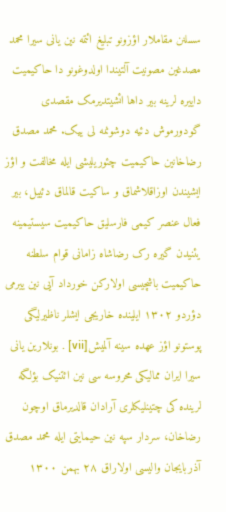سسلنن مقاملار اؤزونو تبلیغ ائتمه نین یانی سیرا محمد مصدغین مصونیت آلتیندا اولدوغونو دا حاکیمیت داییره لرینه بیر داها ائشیتدیرمک مقصدی گودورموش دئیه دوشونمه لی ییک. محمد مصدق رضاخانین حاکیمیت چئوریلیشی ایله مخالفت و اؤز ایشیندن اوزاقلاشماق و ساکیت قالماق دئییل، بیر فعال عنصر کیمی فارسلیق حاکیمیت سیستیمینه یئنیدن گیره رک رضاشاه زامانی قوام سلطنه حاکیمیت باشچیسی اولارکن خورداد آیی نین ییرمی دؤردو ۱۳۰۲ ایلینده خاریجی ایشلر ناظیرلیگی پوستونو اؤز عهده سینه آلمیش[vii] . بونلارین یانی سیرا ایران ممالیکی محروسه سی نین ائتنیک بؤلگه لرینده کی چتینلیکلری آرادان قالدیرماق اوچون رضاخان، سردار سپه نین حیمایتی ایله محمد مصدق آذربایجان والیسی اولاراق ۲۸ بهمن ۱۳۰۰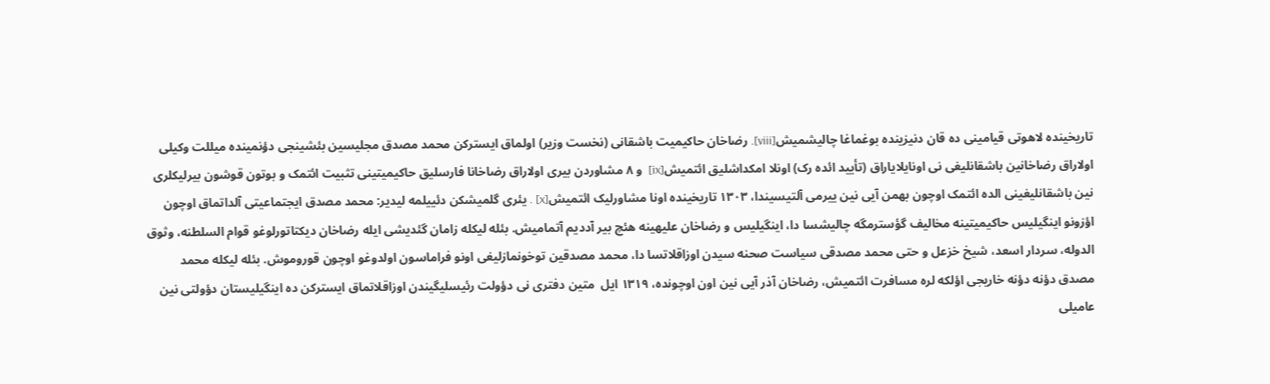تاریخینده لاهوتی قیامینی ده قان دنیزینده بوغماغا چالیشمیش[viii]. رضاخان حاکیمیت باشقانی (نخست وزیر) اولماق ایسترکن محمد مصدق مجلیسین بئشینجی دؤنمینده میللت وکیلی اولاراق رضاخانین باشقانلیغی نی اونایلایاراق (تأیید ائده رک) اونلا امکداشلیق ائتمیش[ix]  و ۸ مشاوردن بیری اولاراق رضاخانا فارسلیق حاکیمیتینی تثبیت ائتمک و بوتون قوشون بیرلیکلری نین باشقانلیغینی الده ائتمک اوچون بهمن آیی نین ییرمی آلتیسیندا، ۱۳۰۳ تاریخینده اونا مشاورلیک ائتمیش[x] . یئری گلمیشکن دئییلمه لیدیر: محمد مصدق ایجتماعیتی آلداتماق اوچون اؤزونو اینگیلیس حاکیمیتینه مخالیف گؤسترمگه چالیشسا دا، اینگیلیس و رضاخان علیهینه هئچ بیر آددیم آتمامیش. بئله لیکله زامان گئدیشی ایله رضاخان دیکتاتورلوغو قوام السلطنه، وثوق الدوله، سردار اسعد، شیخ خزعل و حتی محمد مصدقی سیاست صحنه سیدن اوزاقلاتسا دا، محمد مصدقین توخونمازلیغی اونو فراماسون اولدوغو اوچون قوروموش. بئله لیکله محمد مصدق دؤنه دؤنه خاریجی اؤلکه لره مسافرت ائتمیش، رضاخان آذر آیی نین اون اوچونده، ۱۳۱۹ ایل  متین دفتری نی دؤولت رئیسلیگیندن اوزاقلاتماق ایسترکن ده اینگیلیستان دؤولتی نین عامیلی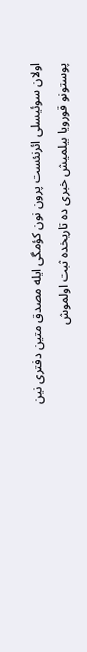اولان سوئیسلی ائرنئست پرون نون کؤمگی ایله مصدق متین دفتری نین پوستونو قورویا بیلمیش خبری ده تاریخده ثبت اولموش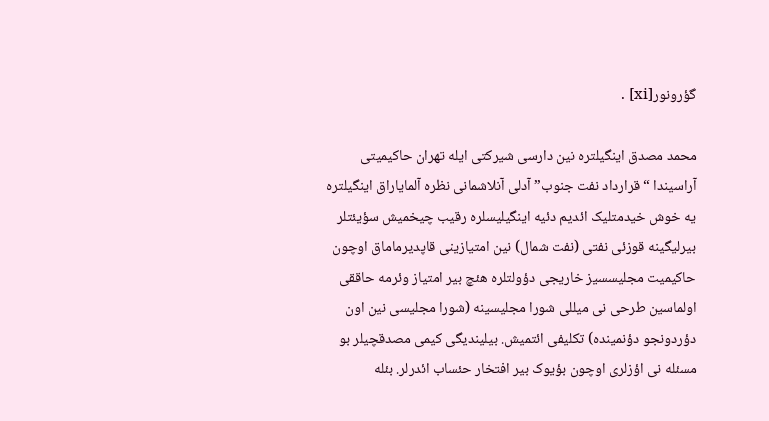گؤرونور[xi] .

محمد مصدق اینگیلتره نین دارسی شیرکتی ایله تهران حاکیمیتی آراسیندا “قرارداد نفت جنوب” آدلی آنلاشمانی نظره آلمایاراق اینگیلتره یه خوش خیدمتلیک ائدیم دئیه اینگیلیسلره رقیب چیخمیش سؤیئتلر بیرلیگینه قوزئی نفتی (نفت شمال) نین امتیازینی قاپدیرماماق اوچون  حاکیمیت مجلیسسیز خاریجی دؤولتلره هئچ بیر امتیاز وئرمه حاققی اولماسین طرحی نی میللی شورا مجلیسینه (شورا مجلیسی نین اون دؤردونجو دؤنمینده) تکلیفی ائتمیش. بیلیندیگی کیمی مصدقچیلر بو مسئله نی اؤزلری اوچون بؤیوک بیر افتخار حئساب ائدرلر. بئله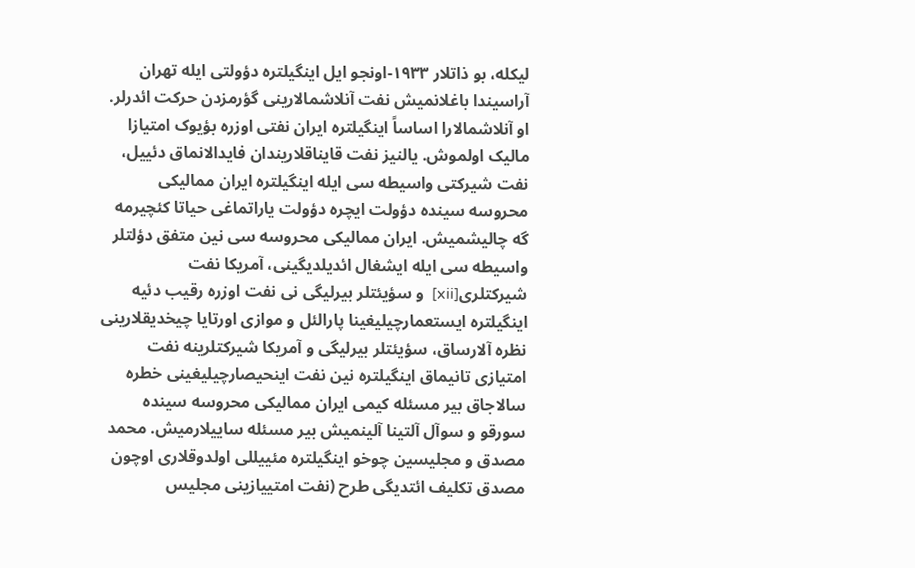لیکله، بو ذاتلار ۱۹۳۳-اونجو ایل اینگیلتره دؤولتی ایله تهران آراسیندا باغلانمیش نفت آنلاشمالارینی گؤرمزدن حرکت ائدرلر. او آنلاشمالارا اساساً اینگیلتره ایران نفتی اوزره بؤیوک امتیازا مالیک اولموش. یالنیز نفت قایناقلاریندان فایدالانماق دئییل، نفت شیرکتی واسیطه سی ایله اینگیلتره ایران ممالیکی محروسه سینده دؤولت ایچره دؤولت یاراتماغی حیاتا کئچیرمه گه چالیشمیش. ایران ممالیکی محروسه سی نین متفق دؤلتلر واسیطه سی ایله ایشغال ائدیلدیگینی، آمریکا نفت شیرکتلری[xii]  و سؤیئتلر بیرلیگی نی نفت اوزره رقیب دئیه اینگیلتره ایستعمارچیلیغینا پارالئل و موازی اورتایا چیخدیقلارینی نظره آلارساق، سؤیئتلر بیرلیگی و آمریکا شیرکتلرینه نفت امتیازی تانیماق اینگیلتره نین نفت اینحیصارچیلیغینی خطره سالاجاق بیر مسئله کیمی ایران ممالیکی محروسه سینده سورقو و سوآل آلتینا آلینمیش بیر مسئله ساییلارمیش. محمد مصدق و مجلیسین چوخو اینگیلتره مئییللی اولدوقلاری اوچون مصدق تکلیف ائتدیگی طرح (نفت امتییازینی مجلیس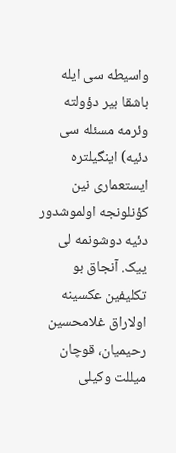واسیطه سی ایله باشقا بیر دؤولته وئرمه مسئله سی دئیه) اینگیلتره ایستعماری نین کؤنلونجه اولموشدور دئیه دوشونمه لی ییک. آنجاق بو تکلیفین عکسینه اولاراق غلامحسین رحیمیان، قوچان میللت وکیلی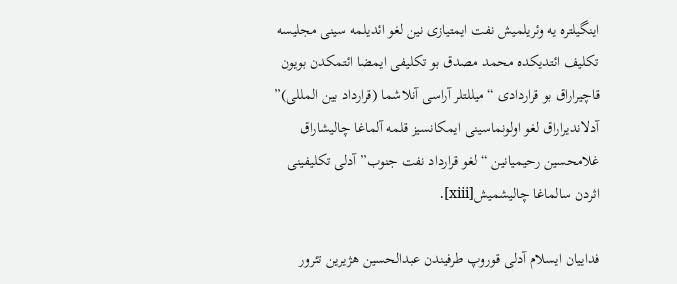اینگیلتره یه وئریلمیش نفت ایمتیازی نین لغو ائدیلمه سینی مجلیسه تکلیف ائتدیکده محمد مصدق بو تکلیفی ایمضا ائتمکدن بویون قاچیراراق بو قراردادی “میللتلر آراسی آنلاشما (قرارداد بین المللی)” آدلاندیراراق لغو اولونماسینی ایمکانسیز قلمه آلماغا چالیشاراق غلامحسین رحیمیانین “لغو قرارداد نفت جنوب” آدلی تکلیفینی اثردن سالماغا چالیشمیش[xiii].

فداییان ایسلام آدلی قوروپ طرفیندن عبدالحسین هژیرین تئرور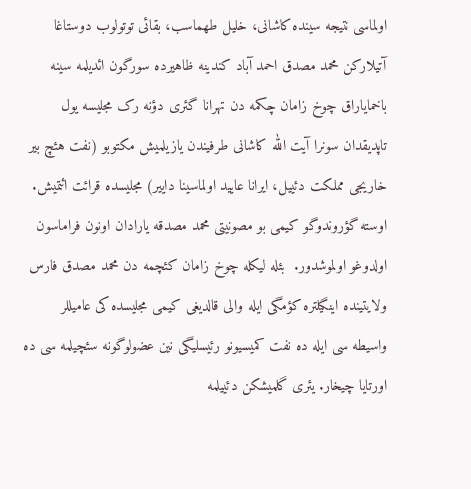اولماسی نتیجه سینده کاشانی، خلیل طهماسب، بقائی توتولوب دوستاغا آتیلارکن محمد مصدق احمد آباد کندینه ظاهیرده سورگون ائدیلمه سینه باخمایاراق چوخ زامان چکمه دن تهرانا گئری دؤنه رک مجلیسه یول تاپدیقدان سونرا آیت الله کاشانی طرفیندن یازیلمیش مکتوبو (نفت هئچ بیر خاریجی مملکت دئییل، ایرانا عایید اولماسینا داییر) مجلیسده قرائت ائتمیش. اوسته گؤروندوگو کیمی بو مصونیتی محمد مصدقه یارادان اونون فراماسون اولدوغو اولموشدور.  بئله لیکله چوخ زامان کئچمه دن محمد مصدق فارس ولایتینده اینگیلتره کؤمگی ایله والی قالدیغی کیمی مجلیسده کی عامیللر واسیطه سی ایله ده نفت کمیسیونو رئیسلیگی نین عضولوگونه سئچیلمه سی ده اورتایا چیخار. یئری گلمیشکن دئییلمه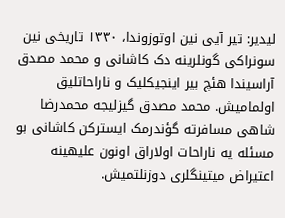لیدیر: تیر آیی نین اوتوزوندا، ۱۳۳۰ تاریخی نین سونراکی گونلرینه دک کاشانی و محمد مصدق آراسیندا هئچ بیر اینجیکلیک و ناراحاتلیق اولمامیش. محمد مصدق گیزلیجه محمدرضا شاهی مسافرته گؤندرمک ایسترکن کاشانی بو مسئله یه ناراحات اولاراق اونون علیهینه اعتیراض میتینگلری دوزنلتمیش.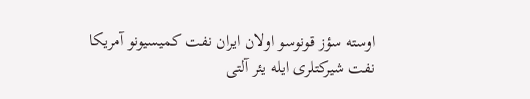اوسته سؤز قونوسو اولان ایران نفت کمیسیونو آمریکا نفت شیرکتلری ایله یئر آلتی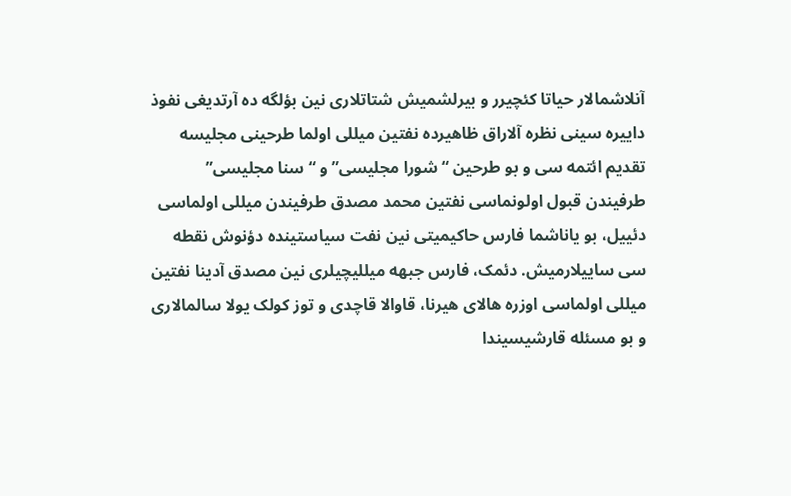آنلاشمالار حیاتا کئچیرر و بیرلشمیش شتاتلاری نین بؤلگه ده آرتدیغی نفوذ داییره سینی نظره آلاراق ظاهیرده نفتین میللی اولما طرحینی مجلیسه تقدیم ائتمه سی و بو طرحین “شورا مجلیسی” و “سنا مجلیسی” طرفیندن قبول اولونماسی نفتین محمد مصدق طرفیندن میللی اولماسی دئییل، بو یاناشما فارس حاکیمیتی نین نفت سیاستینده دؤنوش نقطه سی ساییلارمیش. دئمک، فارس جبهه میللیچیلری نین مصدق آدینا نفتین میللی اولماسی اوزره هالای هیرنا، قاوالا قاچدی و توز کولک یولا سالمالاری و بو مسئله قارشیسیندا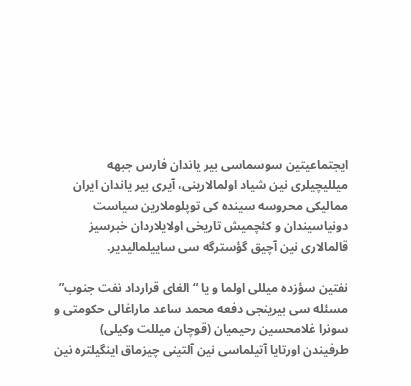ایجتماعیتین سوسماسی بیر یاندان فارس جبهه میللیچیلری نین شیاد اولمالارینی، آیری بیر یاندان ایران ممالیکی محروسه سینده کی توپلوملارین سیاست دونیاسیندان و کئچمیش تاریخی اولایلاردان خبرسیز قالمالاری نین آچیق گؤسترگه سی ساییلمالیدیر.

نفتین سؤزده میللی اولما و یا “الغای قرارداد نفت جنوب” مسئله سی بیرینجی دفعه محمد ساعد ماراغالی حکومتی و سونرا غلامحسین رحیمیان (قوچان میللت وکیلی) طرفیندن اورتایا آتیلماسی نین آلتینی چیزماق اینگیلتره نین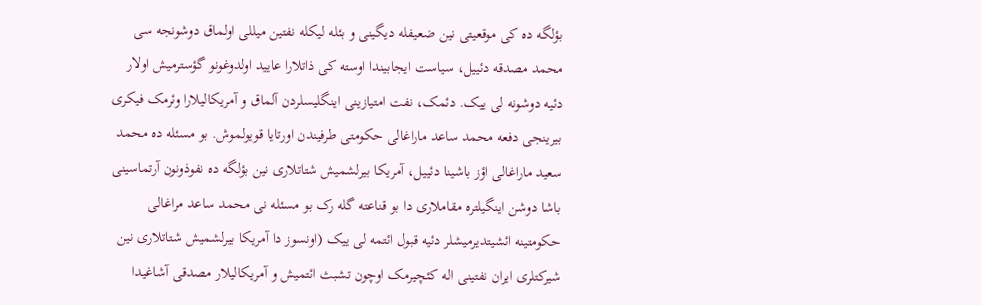بؤلگه ده کی موقعیتی نین ضعیفله دیگینی و بئله لیکله نفتین میللی اولماق دوشونجه سی محمد مصدقه دئییل، سیاست ایجابیندا اوسته کی ذاتلارا عایید اولدوغونو گؤسترمیش اولار دئیه دوشونه لی ییک. دئمک، نفت امتیازینی اینگلیسلردن آلماق و آمریکالیلارا وئرمک فیکری بیرینجی دفعه محمد ساعد ماراغالی حکومتی طرفیندن اورتایا قویولموش. بو مسئله ده محمد سعید ماراغالی اؤز باشینا دئییل، آمریکا بیرلشمیش شتاتلاری نین بؤلگه ده نفوذونون آرتماسینی باشا دوشن اینگیلتره مقاملاری دا بو قناعته گله رک بو مسئله نی محمد ساعد مراغالی حکومتینه ائشیتدیرمیشلر دئیه قبول ائتمه لی ییک (اونسوز دا آمریکا بیرلشمیش شتاتلاری نین شیرکتلری ایران نفتینی اله کئچیرمک اوچون تشبث ائتمیش و آمریکالیلار مصدقی آشاغیدا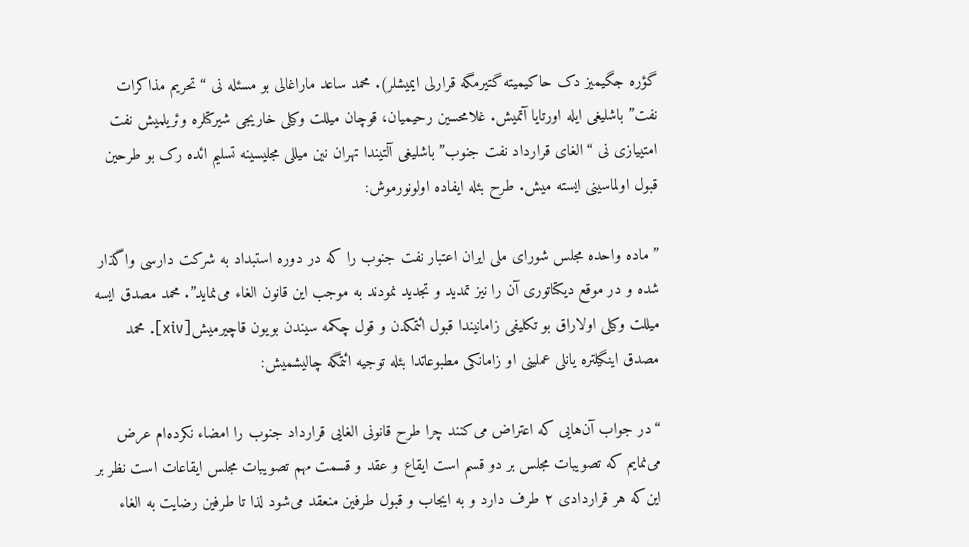گؤره جگیمیز دک حاکیمیته گتیرمگه قرارلی ایمیشلر). محمد ساعد ماراغالی بو مسئله نی “تحریم مذاکرات نفت” باشلیغی ایله اورتایا آتمیش. غلامحسین رحیمیان، قوچان میللت وکیلی خاریجی شیرکتلره وئریلمیش نفت امتییازی نی “الغای قرارداد نفت جنوب” باشلیغی آلتیندا تهران نین میللی مجلیسینه تسلیم ائده رک بو طرحین قبول اولماسینی ایسته میش. طرح بئله ایفاده اولونورموش:

” ماده واحده مجلس شورای ملی ایران اعتبار نفت جنوب را که در دوره استبداد به شرکت دارسی واگذار شده و در موقع دیکتاتوری آن را نیز تمدید و تجدید نمودند به موجب این قانون الغاء می‌نماید”. محمد مصدق ایسه میللت وکیلی اولاراق بو تکلیفی زامانیندا قبول ائتمکدن و قول چکمه سیندن بویون قاچیرمیش[xiv]. محمد مصدق اینگیلتره یانلی عملینی او زامانکی مطبوعاتدا بئله توجیه ائتمگه چالیشمیش:

“در جواب آن‌هایی که اعتراض می‌کنند چرا طرح قانونی الغایی قرارداد جنوب را امضاء نکرده‌ام عرض می‌نمایم که تصویبات مجلس بر دو قسم است ایقاع و عقد و قسمت مهم تصویبات مجلس ایقاعات است نظر بر این‌که هر قراردادی ۲ طرف دارد و به ایجاب و قبول طرفین منعقد می‌شود لذا تا طرفین رضایت به الغاء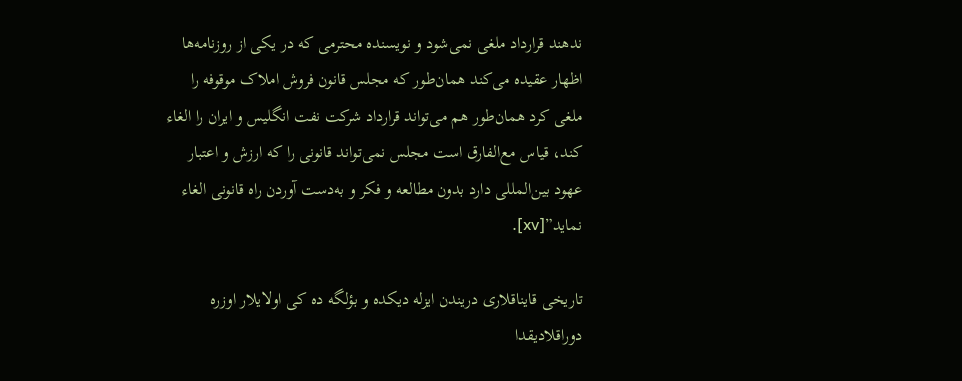ندهند قرارداد ملغی نمی‌شود و نویسنده محترمی که در یکی از روزنامه‌ها اظهار عقیده می‌کند همان‌طور که مجلس قانون فروش املاک موقوفه را ملغی کرد همان‌طور هم می‌تواند قرارداد شرکت نفت انگلیس و ایران را الغاء کند، قیاس مع‌الفارق است مجلس نمی‌تواند قانونی را که ارزش و اعتبار عهود بین‌المللی دارد بدون مطالعه و فکر و به‌دست آوردن راه قانونی الغاء نماید”[xv].

تاریخی قایناقلاری دریندن ایزله دیکده و بؤلگه ده کی اولایلار اوزره دوراقلادیقدا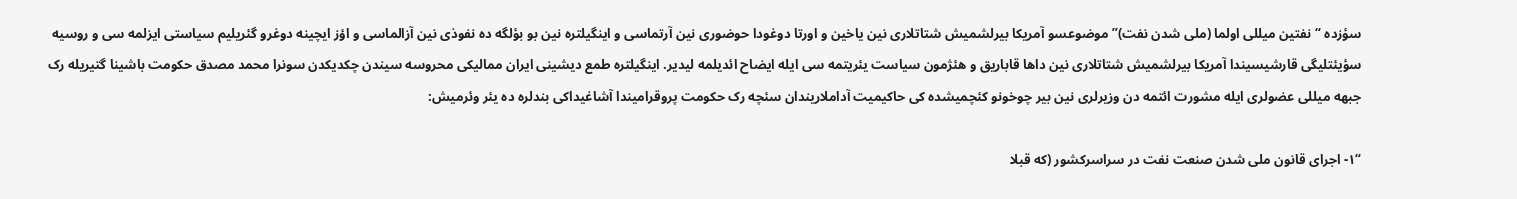سؤزده “نفتین میللی اولما (ملی شدن نفت)” موضوعسو آمریکا بیرلشمیش شتاتلاری نین یاخین و اورتا دوغودا حوضوری نین آرتماسی و اینگیلتره نین بو بؤلگه ده نفوذی نین آزالماسی و اؤز ایچینه دوغرو گئریلیم سیاستی ایزلمه سی و روسیه سؤیئتلیگی قارشیسیندا آمریکا بیرلشمیش شتاتلاری نین داها قاباریق و هئژمون سیاست یئریتمه سی ایله ایضاح ائدیلمه لیدیر. اینگیلتره طمع دیشینی ایران ممالیکی محروسه سیندن چکدیکدن سونرا محمد مصدق حکومت باشینا گتیریله رک جبهه میللی عضولری ایله مشورت ائتمه دن وزیرلری نین بیر چوخونو کئچمیشده کی حاکیمیت آداملاریندان سئچه رک حکومت پروقرامیندا آشاغیداکی بندلره ده یئر وئرمیش:

“۱- اجراى قانون ملى شدن صنعت نفت در سراسرکشور (که قبلا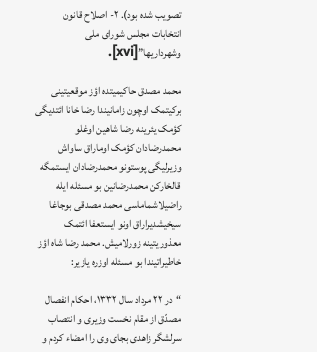تصویب شده بود). ۲- اصلاح قانون انتخابات مجلس شوراى ملى وشهرداریها”[xvi].

محمد مصدق حاکیمیتده اؤز موقعیتینی برکیتمک اوچون زامانیندا رضا خانا ائتدیگی کؤمک یئرینه رضا شاهین اوغلو محمدرضادان کؤمک اوماراق ساواش وزیرلیگی پوستونو محمدرضادان ایستمگه قالخارکن محمدرضانین بو مسئله ایله راضیلاشماماسی محمد مصدقی بوجاغا سیخیشدیراراق اونو ایستعفا ائتمک معذوریتینه زورلامیش. محمد رضا شاه اؤز خاطیراتیندا بو مسئله اوزره یازیر:

“در ۲۲ مرداد سال ۱۳۳۲، احکام انفصال مصدّق از مقام نخست وزیری و انتصاب سرلشگر زاهدی بجای وی را امضاء کردم و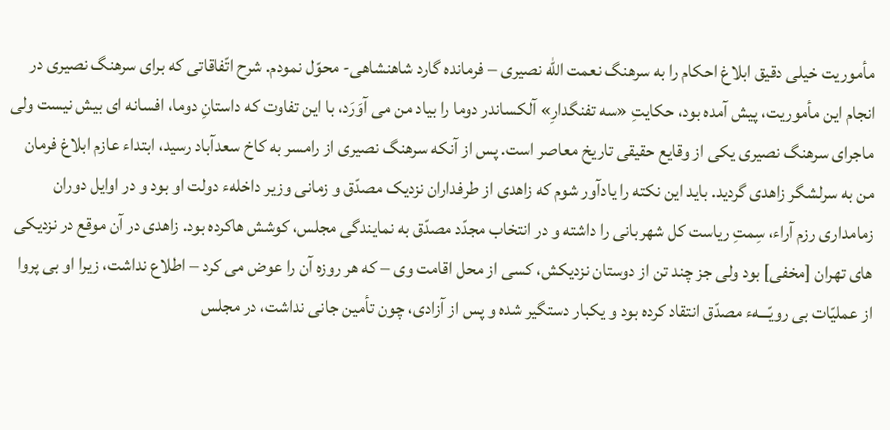مأموریت خیلی دقیق ابلاغ احکام را به سرهنگ نعمت الله نصیری – فرمانده گارد شاهنشاهی- محوّل نمودم. شرح اتّفاقاتی که برای سرهنگ نصیری در انجام این مأموریت، پیش آمده بود، حکایتِ «سه تفنگدارِ» آلکساندر دوما را بیاد من می آوَرَد، با این تفاوت که داستانِ دوما، افسانه ای بیش نیست ولی ماجرای سرهنگ نصیری یکی از وقایع حقیقی تاریخ معاصر است. پس از آنکه سرهنگ نصیری از رامسر به کاخ سعدآباد رسید، ابتداء عازم ابلاغ فرمان من به سرلشگر زاهدی گردید. باید این نکته را یادآور شوم که زاهدی از طرفداران نزدیک مصدّق و زمانی وزیر داخلهء دولت او بود و در اوایل دوران زمامداری رزم آراء، سِمتِ ریاست کل شهربانی را داشته و در انتخاب مجدّد مصدّق به نمایندگی مجلس، کوشش هاکرده بود. زاهدی در آن موقع در نزدیکی های تهران [مخفی] بود ولی جز چند تن از دوستان نزدیکش، کسی از محل اقامت وی – که هر روزه آن را عوض می کرد – اطلاع نداشت، زیرا او بی پروا از عملیّات بی رویّـــهء مصدّق انتقاد کرده بود و یکبار دستگیر شده و پس از آزادی، چون تأمین جانی نداشت، در مجلس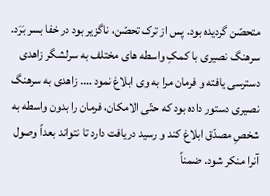متحصّن گردیده بود. پس از ترک تحصّن، ناگزیر بود در خفا بسر بَرَد. سرهنگ نصیری با کمکِ واسطه های مختلف به سرلشگر زاهدی دسترسی یافته و فرمان مرا به وی ابلاغ نمود …. زاهدی به سرهنگ نصیری دستور داده بود که حتّی الامکان، فرمان را بدون واسطه به شخصِ مصدّق ابلاغ کند و رسید دریافت دارد تا نتواند بعداً وصول آنرا منکر شود. ضمناً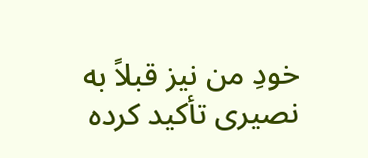خودِ من نیز قبلاً به نصیری تأکید کرده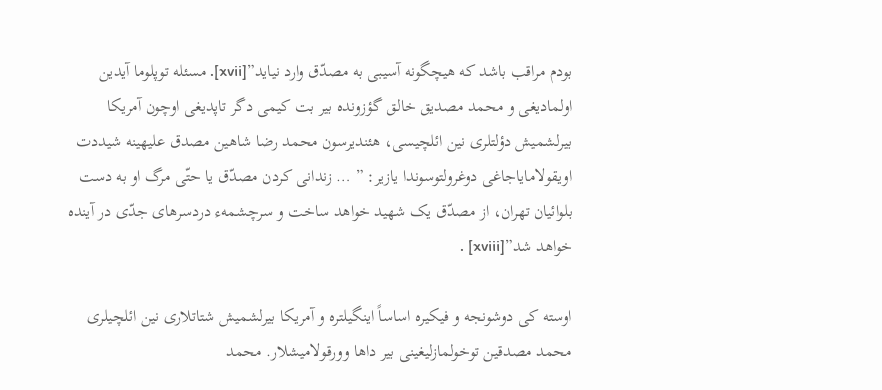بودم مراقب باشد که هیچگونه آسیبی به مصدّق وارد نیاید”[xvii]. مسئله توپلوما آیدین اولمادیغی و محمد مصدیق خالق گؤزونده بیر بت کیمی دگر تاپدیغی اوچون آمریکا بیرلشمیش دؤلتلری نین ائلچیسی، هئندیرسون محمد رضا شاهین مصدق علیهینه شیددت اویقولامایاجاغی دوغرولتوسوندا یازیر: ” … زندانی کردن مصدّق یا حتّی مرگ او به دست بلوائیان تهران، از مصدّق یک شهید خواهد ساخت و سرچشمهء دردسرهای جدّی در آینده خواهد شد”[xviii] .

اوسته کی دوشونجه و فیکیره اساساً اینگیلتره و آمریکا بیرلشمیش شتاتلاری نین ائلچیلری محمد مصدقین توخولمازلیغینی بیر داها وورقولامیشلار. محمد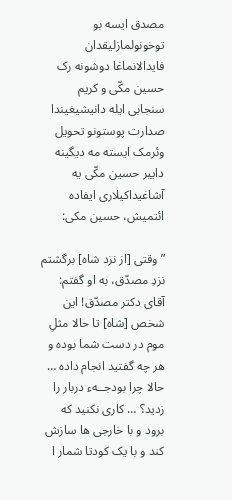مصدق ایسه بو توخونولمازلیقدان فایدالانماغا دوشونه رک حسین مکّی و کریم سنجابی ایله دانیشیغیندا صدارت پوستونو تحویل وئرمک ایسته مه دیگینه داییر حسین مکّی یه آشاغیداکیلاری ایفاده ائتمیش، حسین مکی:

” وقتی [از نزد شاه] برگشتم نزدِ مصدّق، به او گفتم: آقای دکتر مصدّق! این شخص [شاه] تا حالا مثلِ موم در دست شما بوده و هر چه گفتید انجام داده … حالا چرا بودجــهء دربار را زدید؟ … کاری نکنید که برود و با خارجی ها سازش کند و با یک کودتا شمار ا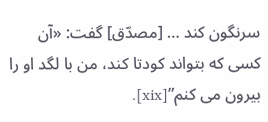سرنگون کند … [مصدّق] گفت: «آن کسی که بتواند کودتا کند، من با لگد او را بیرون می کنم”[xix].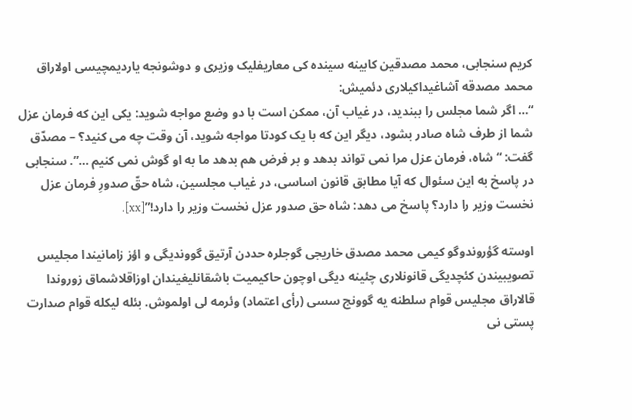کریم سنجابی، محمد مصدقین کابینه سینده کی معاریفلیک وزیری و دوشونجه یاردیمچیسی اولاراق محمد مصدقه آشاغیداکیلاری دئمیش:
“… اگر شما مجلس را ببندید، در غیاب آن، ممکن است با دو وضع مواجه شوید: یکی این که فرمان عزل شما از طرف شاه صادر بشود، دیگر این که با یک کودتا مواجه شوید، آن وقت چه می کنید؟ – مصدّق گفت: “شاه، فرمان عزل مرا نمی تواند بدهد و بر فرض هم بدهد ما به او گوش نمی کنیم …”. سنجابی در پاسخ به این سئوال که آیا مطابق قانون اساسی، در غیاب مجلسین، شاه حقّ صدورِ فرمان عزل نخست وزیر را دارد؟ پاسخ می دهد: شاه حق صدور عزل نخست وزیر را دارد!”[xx].

اوسته گؤروندوگو کیمی محمد مصدق خاریجی گوجلره حددن آرتیق گووندیگی و اؤز زامانیندا مجلیس تصویبیندن کئچدیگی قانونلاری چئینه دیگی اوچون حاکیمیت باشقانلیغیندان اوزاقلاشماق زوروندا قالاراق مجلیس قوام سلطنه یه گوونج سسی (رأی اعتماد) وئرمه لی اولموش. بئله لیکله قوام صدارت پستی نی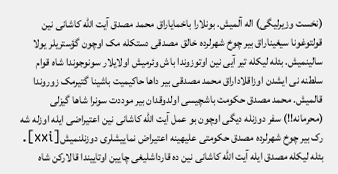(نخست وزیرلیگی) اله آلمیش. بونلارا باخمایاراق محمد مصدق آیت الله کاشانی نین قولتوغونا سیغیناراق بیر چوخ شهرلرده خالق مصدقی دستکله مک اوچون گؤستریلر یولا سالینمیش. بئله لیکله تیر آیی نین اوتوزوندا باش وئرمیش اولایلار سونوجوندا شاه قوام سلطنه نی ایشدن اوزاقلاداراق محمد مصدقی بیر داها حاکیمیت باشینا گتیرمک زوروندا قالمیش. محمد مصدق حکومت باشچیسی اولدوقدان بیر موددت سونرا شاها گیزلی (محرمانه!!) سفر دوزنله دیگی اوچون بو عمل آیت الله کاشانی نین اعتیراضی ایله اوزله شه رک بیر چوخ شهرلرده مصدق حکومتی علیهینه اعتیراض نماییشلری دوزنلنمیش[xxi]. بئله لیکله مصدق ایله آیت الله کاشانی نین ده قارداشلیغی چایین اوتاییندا قالارکن شاه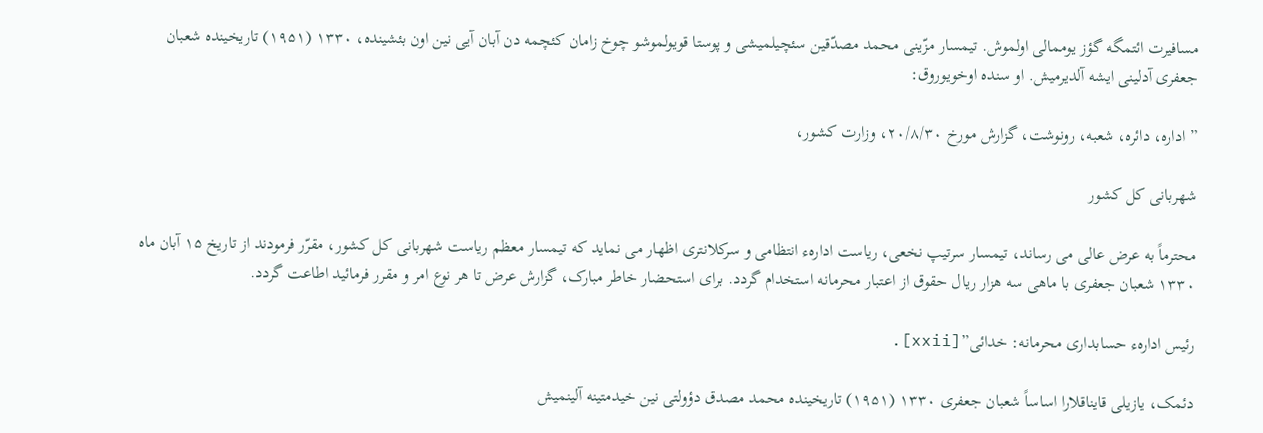مسافیرت ائتمگه گؤز یوممالی اولموش. تیمسار مزّینی محمد مصدّقین سئچیلمیشی و پوستا قویولموشو چوخ زامان کئچمه دن آبان آیی نین اون بئشینده، ۱۳۳۰ (۱۹۵۱) تاریخینده شعبان جعفری آدلینی ایشه آلدیرمیش. او سنده اوخویوروق:

” اداره، دائره، شعبه، رونوشت، گزارش مورخ ۲۰/۸/۳۰، وزارت کشور،

شهربانی کل کشور

محترماً به عرض عالی می رساند، تیمسار سرتیپ نخعی، ریاست ادارهء انتظامی و سرکلانتری اظهار می نماید که تیمسار معظم ریاست شهربانی کل کشور، مقرّر فرمودند از تاریخ ۱۵ آبان ماه ۱۳۳۰ شعبان جعفری با ماهی سه هزار ریال حقوق از اعتبار محرمانه استخدام گردد. برای استحضار خاطر مبارک، گزارش عرض تا هر نوع امر و مقرر فرمائید اطاعت گردد.

رئیس ادارهء حسابداری محرمانه: خدائی”[xxii].

دئمک، یازیلی قایناقلارا اساساً شعبان جعفری ۱۳۳۰ (۱۹۵۱) تاریخینده محمد مصدق دؤولتی نین خیدمتینه آلینمیش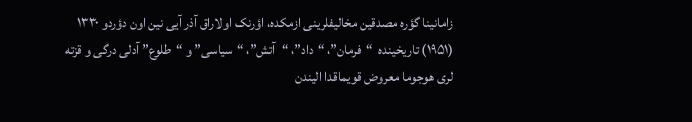زامانینا گؤره مصدقین مخالیفلرینی ازمکده، اؤرنک اولاراق آذر آیی نین اون دؤردو ۱۳۳۰ (۱۹۵۱) تاریخینده  “فرمان”، “داد”، “آتش”، “سیاسی” و “طلوع” آدلی درگی و قزته لری هوجوما معروض قویماقدا الیندن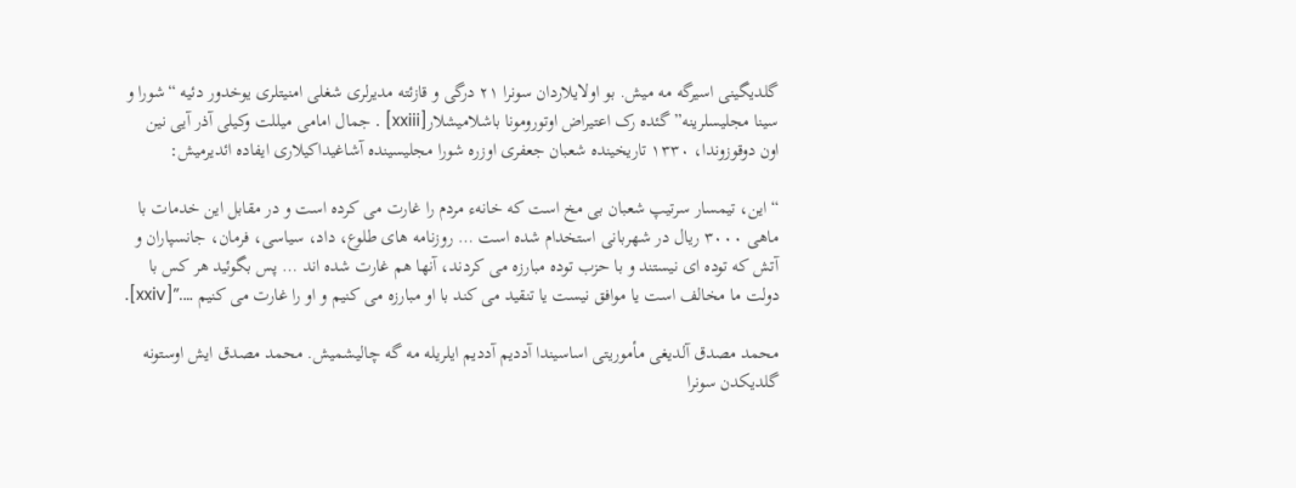گلدیگینی اسیرگه مه میش. بو اولایلاردان سونرا ۲۱ درگی و قازئته مدیرلری شغلی امنیتلری یوخدور دئیه “شورا و سینا مجلیسلرینه” گئده رک اعتیراض اوتورومونا باشلامیشلار[xxiii] . جمال امامی میللت وکیلی آذر آیی نین اون دوقوزوندا، ۱۳۳۰ تاریخینده شعبان جعفری اوزره شورا مجلیسینده آشاغیداکیلاری ایفاده ائدیرمیش:

“این، تیمسار سرتیپ شعبان بی مخ است که خانهء مردم را غارت می کرده است و در مقابل این خدمات با ماهی ۳۰۰۰ ریال در شهربانی استخدام شده است … روزنامه های طلوع، داد، سیاسی، فرمان، جانسپاران و آتش که توده ای نیستند و با حزب توده مبارزه می کردند، آنها هم غارت شده اند … پس بگوئید هر کس با دولت ما مخالف است یا موافق نیست یا تنقید می کند با او مبارزه می کنیم و او را غارت می کنیم ….”[xxiv].

محمد مصدق آلدیغی مأموریتی اساسیندا آددیم آددیم ایلریله مه گه چالیشمیش. محمد مصدق ایش اوستونه گلدیکدن سونرا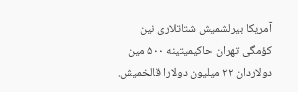آمریکا بیرلشمیش شتاتلاری نین کؤمگی تهران حاکیمیتینه ۵۰۰ مین دولاردان ۲۲ میلیون دولارا قالخمیش.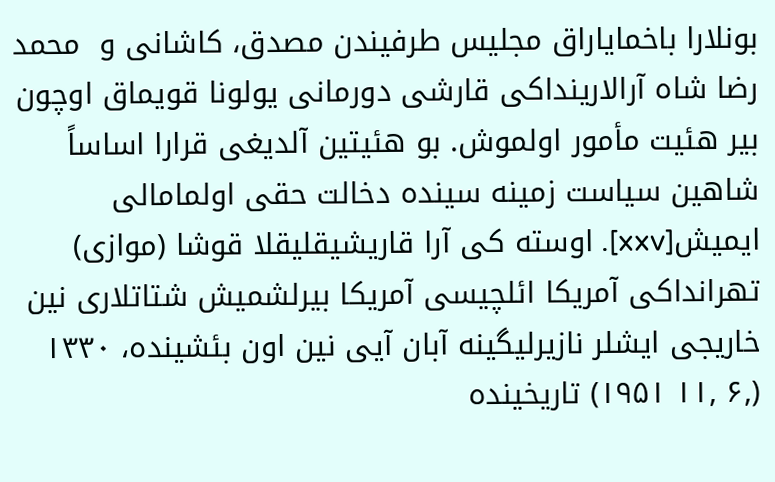بونلارا باخمایاراق مجلیس طرفیندن مصدق، کاشانی و  محمد رضا شاه آرالارینداکی قارشی دورمانی یولونا قویماق اوچون بیر هئیت مأمور اولموش. بو هئیتین آلدیغی قرارا اساساً شاهین سیاست زمینه سینده دخالت حقی اولمامالی ایمیش[xxv]. اوسته کی آرا قاریشیقلیقلا قوشا (موازی) تهرانداکی آمریکا ائلچیسی آمریکا بیرلشمیش شتاتلاری نین خاریجی ایشلر نازیرلیگینه آبان آیی نین اون بئشینده، ۱۳۳۰ (۶٫ ۱۱٫ ۱۹۵۱) تاریخینده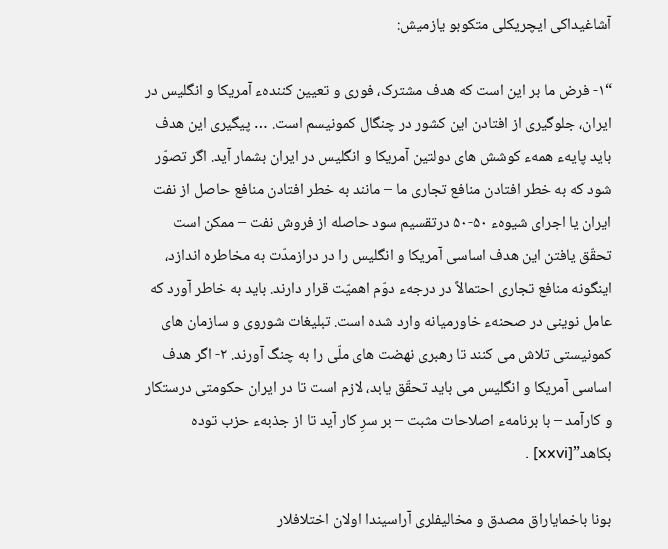آشاغیداکی ایچریکلی متکوبو یازمیش:

“۱- فرض ما بر این است که هدف مشترک، فوری و تعیین کنندهء آمریکا و انگلیس در ایران، جلوگیری از افتادن این کشور در چنگال کمونیسم است. … پیگیری این هدف باید پایهء همهء کوشش های دولتین آمریکا و انگلیس در ایران بشمار آید. اگر تصوّر شود که به خطر افتادن منافع تجاری ما – مانند به خطر افتادن منافع حاصل از نفت ایران یا اجرای شیوهء ۵۰-۵۰ درتقسیم سود حاصله از فروش نفت – ممکن است تحقّق یافتن این هدف اساسی آمریکا و انگلیس را در درازمدّت به مخاطره اندازد، اینگونه منافع تجاری احتمالاً در درجهء دوّم اهمیّت قرار دارند. باید به خاطر آورد که عامل نوینی در صحنهء خاورمیانه وارد شده است. تبلیغات شوروی و سازمان های کمونیستی تلاش می کنند تا رهبری نهضت های ملّی را به چنگ آورند. ۲- اگر هدف اساسی آمریکا و انگلیس می باید تحقّق یابد، لازم است تا در ایران حکومتی درستکار و کارآمد – با برنامهء اصلاحات مثبت – بر سرِ کار آید تا از جذبهء حزب توده بکاهد”[xxvi] .

بونا باخمایاراق مصدق و مخالیفلری آراسیندا اولان اختلافلار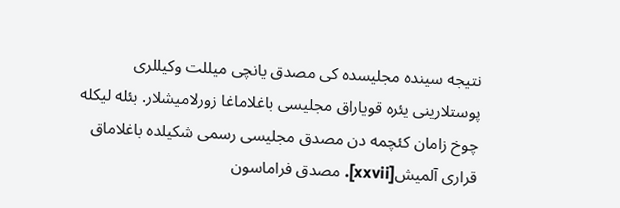نتیجه سینده مجلیسده کی مصدق یانچی میللت وکیللری پوستلارینی یئره قویاراق مجلیسی باغلاماغا زورلامیشلار. بئله لیکله چوخ زامان کئچمه دن مصدق مجلیسی رسمی شکیلده باغلاماق قراری آلمیش[xxvii]. مصدق فراماسون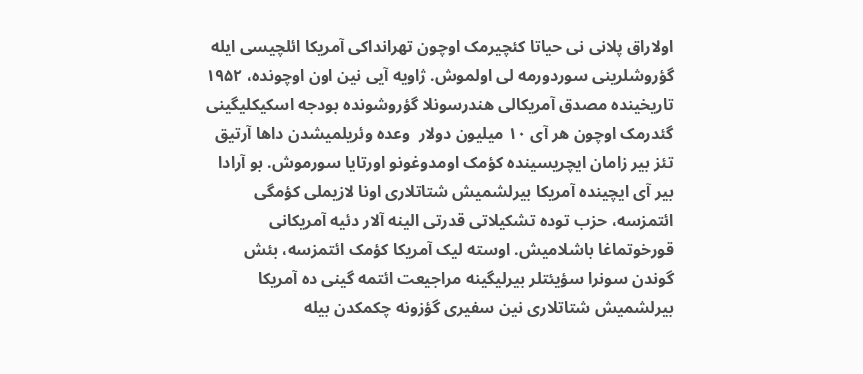اولاراق پلانی نی حیاتا کئچیرمک اوچون تهرانداکی آمریکا ائلچیسی ایله گؤروشلرینی سوردورمه لی اولموش. ژاویه آیی نین اون اوچونده، ۱۹۵۲ تاریخینده مصدق آمریکالی هندرسونلا گؤروشونده بودجه اسکیکلیگینی گئدرمک اوچون هر آی ۱۰ میلیون دولار  وعده وئریلمیشدن داها آرتیق تئز بیر زامان ایچریسینده کؤمک اومدوغونو اورتایا سورموش. بو آرادا بیر آی ایچینده آمریکا بیرلشمیش شتاتلاری اونا لازیملی کؤمگی ائتمزسه، حزب توده تشکیلاتی قدرتی الینه آلار دئیه آمریکانی قورخوتماغا باشلامیش. اوسته لیک آمریکا کؤمک ائتمزسه، بئش گوندن سونرا سؤیئتلر بیرلیگینه مراجیعت ائتمه گینی ده آمریکا بیرلشمیش شتاتلاری نین سفیری گؤزونه چکمکدن بیله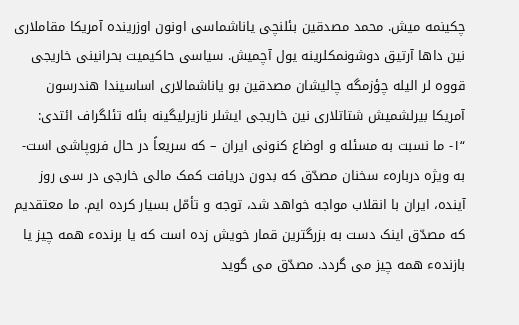چکینمه میش. محمد مصدقین بئلنچی یاناشماسی اونون اوزرینده آمریکا مقاملاری نین داها آرتیق دوشونمکلرینه یول آچمیش. سیاسی حاکیمیت بحرانینی خاریجی قووه لر الیله چؤزمگه چالیشان مصدقین بو یاناشمالاری اساسیندا هندرسون آمریکا بیرلشمیش شتاتلاری نین خاریجی ایشلر نازیرلیگینه بئله تئلگراف ائتدی:
“۱- ما نسبت به مسئله و اوضاع کنونی ایران – که سریعاً در حال فروپاشی است- به ویژه دربارهء سخنان مصدّق که بدون دریافت کمک مالی خارجی در سی روز آینده، ایران با انقلاب مواجه خواهد شد، توجه و تأمّل بسیار کرده ایم. ما معتقدیم که مصدّق اینک دست به بزرگترین قمار خویش زده است که یا برندهء همه چیز یا بازندهء همه چیز می گردد. مصدّق می گوید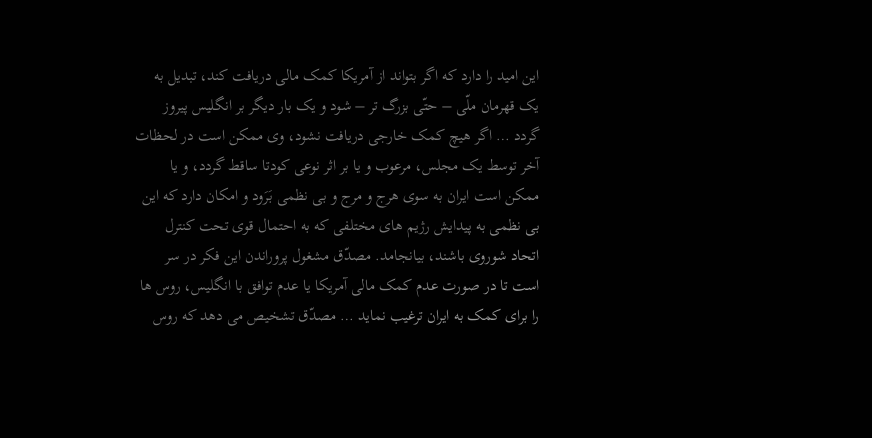این امید را دارد که اگر بتواند از آمریکا کمک مالی دریافت کند، تبدیل به یک قهرمان ملّی – حتّی بزرگ تر – شود و یک بار دیگر بر انگلیس پیروز گردد … اگر هیچ کمک خارجی دریافت نشود، وی ممکن است در لحظات آخر توسط یک مجلس، مرعوب و یا بر اثر نوعی کودتا ساقط گردد، و یا ممکن است ایران به سوی هرج و مرج و بی نظمی بَرَود و امکان دارد که این بی نظمی به پیدایش رژیم های مختلفی که به احتمال قوی تحت کنترل اتحاد شوروی باشند، بیانجامد. مصدّق مشغول پروراندن این فکر در سر است تا در صورت عدم کمک مالی آمریکا یا عدم توافق با انگلیس، روس ها را برای کمک به ایران ترغیب نماید … مصدّق تشخیص می دهد که روس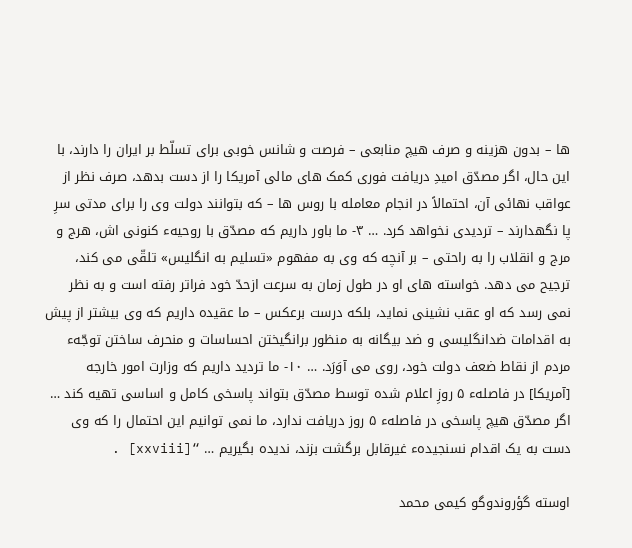ها – بدون هزینه و صرف هیچ منابعی – فرصت و شانس خوبی برای تسلّط بر ایران را دارند، با این حال، اگر مصدّق امیدِ دریافت فوری کمک های مالی آمریکا را از دست بدهد، صرف نظر از عواقب نهائی آن، احتمالاً در انجام معامله با روس ها – که بتوانند دولت وی را برای مدتی سرِ پا نگهدارند – تردیدی نخواهد کرد. … ۳- ما باور داریم که مصدّق با روحیهء کنونی اش، هرج و مرج و انقلاب را به راحتی – بر آنچه که وی به مفهوم «تسلیم به انگلیس» تلقّی می کند، ترجیح می دهد. خواسته های او در طول زمان به سرعت ازحدّ خود فراتر رفته است و به نظر نمی رسد که او عقب نشینی نماید، بلکه درست برعکس – ما عقیده داریم که وی بیشتر از پیش به اقدامات ضدانگلیسی و ضد بیگانه به منظور برانگیختن احساسات و منحرف ساختن توجّهء مردم از نقاط ضعف دولت خود، روی می آوَرَد. … ۱۰- ما تردید داریم که وزارت امور خارجه [آمریکا] در فاصلهء ۵ روزِ اعلام شده توسط مصدّق بتواند پاسخی کامل و اساسی تهیه کند … اگر مصدّق هیچ پاسخی در فاصلهء ۵ روز دریافت ندارد، ما نمی توانیم این احتمال را که وی دست به یک اقدام نسنجیدهء غیرقابل برگشت بزند، ندیده بگیریم … “[xxviii] .

اوسته گؤروندوگو کیمی محمد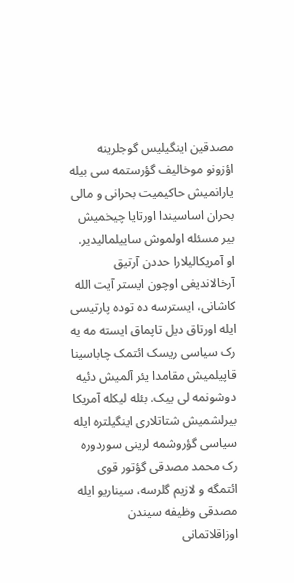مصدقین اینگیلیس گوجلرینه اؤزونو موخالیف گؤرستمه سی بیله یارانمیش حاکیمیت بحرانی و مالی بحران اساسیندا اورتایا چیخمیش بیر مسئله اولموش ساییلمالیدیر. او آمریکالیلارا حددن آرتیق آرخالاندیغی اوچون ایستر آیت الله کاشانی، ایسترسه ده توده پارتیسی ایله اورتاق دیل تاپماق ایسته مه یه رک سیاسی ریسک ائتمک چاباسینا قاپیلمیش مقامدا یئر آلمیش دئیه دوشونمه لی ییک. بئله لیکله آمریکا بیرلشمیش شتاتلاری اینگیلتره ایله سیاسی گؤروشمه لرینی سوردوره رک محمد مصدقی گؤتور قوی ائتمگه و لازیم گلرسه، سیناریو ایله مصدقی وظیفه سیندن اوزاقلاتمانی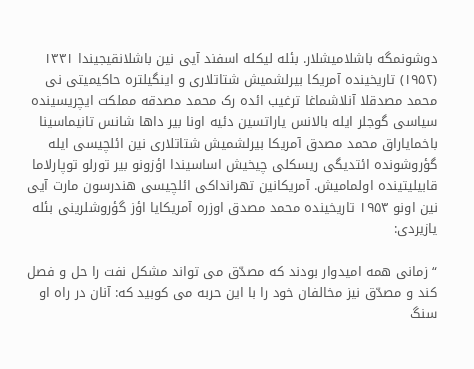دوشونمگه باشلامیشلار. بئله لیکله اسفند آیی نین باشلانقیجیندا ۱۳۳۱ (۱۹۵۲) تاریخینده آمریکا بیرلشمیش شتاتلاری و اینگیلتره حاکیمیتی نی محمد مصدقلا آنلاشماغا ترغیب ائده رک محمد مصدقه مملکت ایچریسینده سیاسی گوجلر ایله بالانس یاراتسین دئیه اونا بیر داها شانس تانیماسینا باخمایاراق محمد مصدق آمریکا بیرلشمیش شتاتلاری نین ائلچیسی ایله گؤروشونده ائتدیگی ریسکلی چیخیش اساسیندا اؤزونو بیر تورلو توپارلاما قابیلیتینده اولمامیش. آمریکانین تهرانداکی ائلچیسی هندرسون مارت آیی نین اونو ۱۹۵۳ تاریخینده محمد مصدق اوزره آمریکایا اؤز گؤروشلرینی بئله یازیردی:

“زمانی همه امیدوار بودند که مصدّق می تواند مشکل نفت را حل و فصل کند و مصدّق نیز مخالفان خود را با این حربه می کوبید که: آنان در راه او سنگ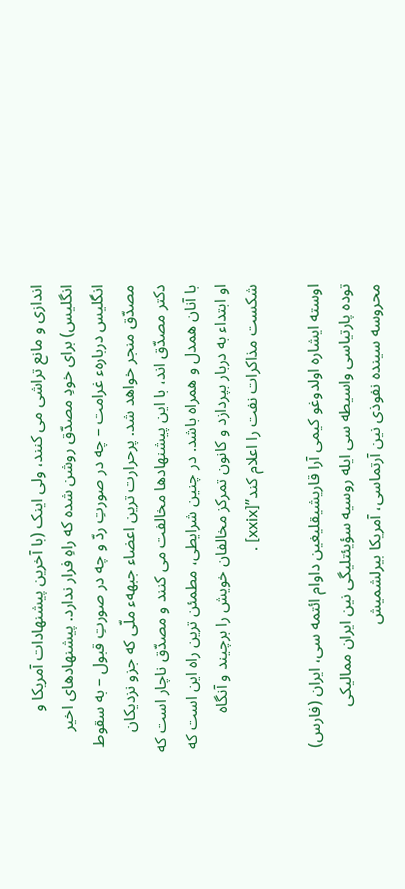اندازی و مانع تراشی می کنند، ولی اینک (با آخرین پیشنهادات آمریکا و انگلیس) برای خودِ مصدّق روشن شده که راهِ فرار ندارد. پیشنهادهای اخیر انگلیس دربارهء غرامت – چه در صورتِ ردّ و چه در صورتِ قبول – به سقوط مصدّق منجر خواهد شد. پرحرارت ترین اعضاء جبههء ملّی که جزو نزدیکان دکتر مصدّق اند، با این پیشنهادها مخالفت می کنند و مصدّق ناچار است که با آنان همدل و همراه باشد. در چنین شرایطی، مطمئن ترین راه این است که او ابتداء به دربار بپردازد و کانون تمرکز مخالفان خویش را برچیند و آنگاه شکست مذاکرات نفت را اعلام کند”[xxix] .

اوسته ایشاره اولدوغو کیمی آرا قاریشیقلیغین داوام ائتمه سی، ایران (فارس) توده پارتیاسی واسیطه سی ایله روسیه سؤیئتلیگی نین ایران ممالیکی محروسه سینده نفوذی نین آرتماسی، آمریکا بیرلشمیش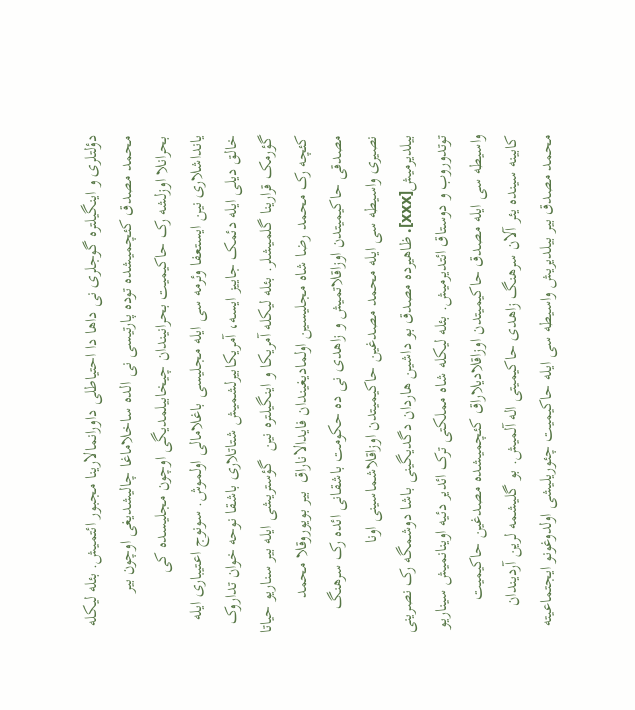دؤلتلری و اینگیلتره گوجلری نی داها دا احتیاطلی داورانمالارینا مجبور ائتمیش. بئله لیکله محمد مصدق کئچمیشده توده پارتیسی نی الده ساخلاماغا چالیشدیغی اوچون بیر بحرانلا اوزلشه رک حاکیمیت بحرانیندان چیخابیلمدیگی اوچون مجلیسده کی یانداشلاری نین ایستعفا وئرمه سی ایله مجلیسی باغلامالی اولموش. سونوج اعتیباری ایله خالق دیلی ایله دئمک جاییز ایسه، آمریکابیرلشمیش شتاتلاری باشقا نوحه خوان تداروک گؤرمک قرارینا گلمیشلر. بئله لیکله آمریکا و اینگیلتره نین  گؤستریشی ایله بیر سناریو حیاتا کئچه رک محمد رضا شاه مجلیسین اولمادیغیندان فایدالاناراق  بیر بویوروقلا محمد مصدقی حاکیمیتدن اوزاقلاتمیش و زاهدی نی ده حکومت باشقانی ائده رک سرهنگ نصیری واسیطه سی ایله محمد مصدغین حاکیمیتدن اوزاقلاشماسینی اونا بیلدیرمیش[xxx]. ظاهیرده مصدق بو داشین هاردان دگدیگینی باشا دوشمگه رک نصرینی توتدوروب و دوستاق ائتدیرمیش. بئله لیکله شاه مملکتی ترک ائدیر دئیه اوینانمیش سیناریو واسیطه سی ایله مصدق حاکیمیتدن اوزاقلادیلاراق کئچمیشده مصدغین حاکیمیت کابینه سینده یئر آلان سرهنگ زاهدی حاکیمیتی اله آلمیش. بو گلیشمه لرین آردیندان محمد مصدق بیر بیلدیریش واسیطه سی ایله حاکیمیت چئوریلیشی اولدوغونو ایجتماعیته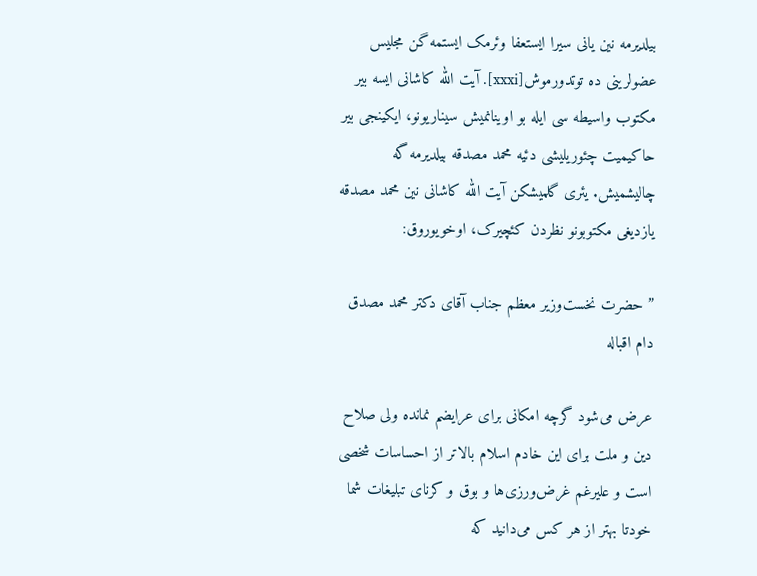بیلدیرمه نین یانی سیرا ایستعفا وئرمک ایستمه گن مجلیس عضولرینی ده توتدورموش[xxxi]. آیت الله کاشانی ایسه بیر مکتوب واسیطه سی ایله بو اوینانمیش سیناریونو، ایکینجی بیر حاکیمیت چئوریلیشی دئیه محمد مصدقه بیلدیرمه گه چالیشمیش. یئری گلمیشکن آیت الله کاشانی نین محمد مصدقه یازدیغی مکتوبونو نظردن کئچیرک، اوخویوروق:

” حضرت نخست‌وزیر معظم جناب آقای دکتر محمد مصدق دام‌ اقباله

عرض می‌شود گرچه امکانی برای عرایضم نمانده ولی صلاح دین و ملت برای این خادم اسلام بالاتر از احساسات شخصی است و علیرغم غرض‌ورزی‌ها و بوق و کرنای تبلیغات شما خودتا بهتر از هر کس می‌دانید که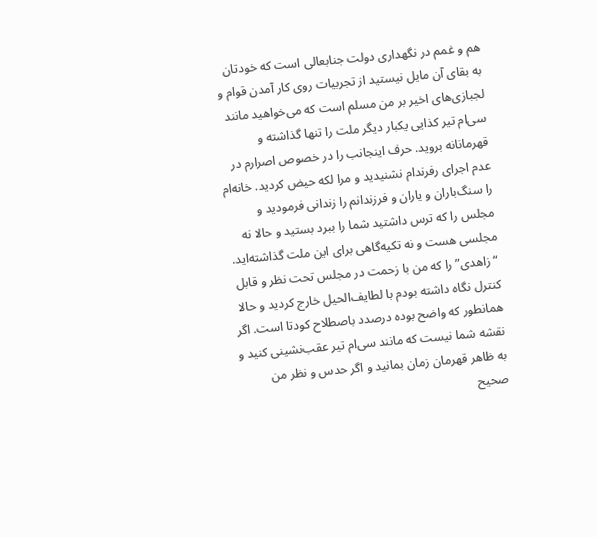هم و غمم در نگهداری دولت جنابعالی است که خودتان به بقای آن مایل نیستید از تجربیات روی کار آمدن قوام و لجبازی‌های اخیر بر من مسلم است که می‌خواهید مانند سی‌ام تیر کذایی یکبار دیگر ملت را تنها گذاشته و قهرمانانه بروید. حرف اینجانب را در خصوص اصرارم در عدم اجرای رفرندام نشنیدید و مرا لکه حیض کردید. خانه‌ام را سنگ‌باران و یاران و فرزندانم را زندانی فرمودید و مجلس را که ترس داشتید شما را ببرد بستید و حالا نه مجلسی هست و نه تکیه‌گاهی برای این ملت گذاشته‌اید. “زاهدی” را که من با زحمت در مجلس تحت نظر و قابل کنترل نگاه داشته بودم با لطایف‌الحیل خارج کردید و حالا همانطور که واضح بوده درصدد باصطلاح کودتا است. اگر نقشه شما نیست که مانند سی‌ام تیر عقب‌نشینی کنید و به ظاهر قهرمان زمان بمانید و اگر حدس و نظر من صحیح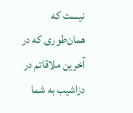نیست که همان‌طوری که در آخرین ملاقاتم در دزاشیب به شما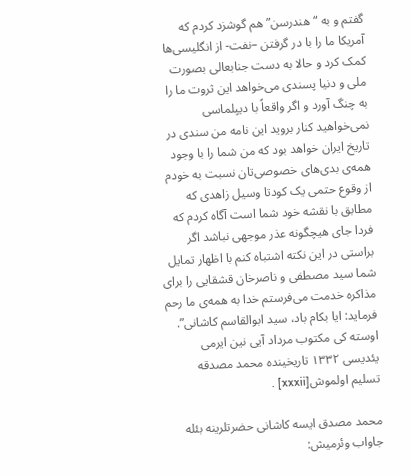گفتم و به “هندرسن” هم گوشزد کردم که آمریکا ما را با در گرفتن –نفت- از انگلیسی‌ها کمک کرد و حالا به دست جنابعالی بصورت ملی و دنیا پسندی می‌خواهد این ثروت ما را به چنگ آورد و اگر واقعاً با دیپلماسی نمی‌خواهید کنار بروید این نامه من سندی در تاریخ ایران خواهد بود که من شما را با وجود همه‌ی بدی‌های خصوصی‌تان نسبت به خودم از وقوع حتمی یک کودتا وسیل زاهدی که مطابق با نقشه خود شما است آگاه کردم که فردا جای هیچگونه عذر موجهی نباشد اگر براستی در این نکته اشتباه کنم با اظهار تمایل شما سید مصطفی و ناصرخان قشقایی را برای مذاکره خدمت می‌فرستم خدا به همه‌ی ما رحم فرماید: ایا بکام باد، سید ابوالقاسم کاشانی”. اوسته کی مکتوب مرداد آیی نین ایرمی یئدیسی ۱۳۳۲ تاریخینده محمد مصدقه تسلیم اولموش[xxxii] .

محمد مصدق ایسه کاشانی حضرتلرینه بئله جاواب وئرمیش: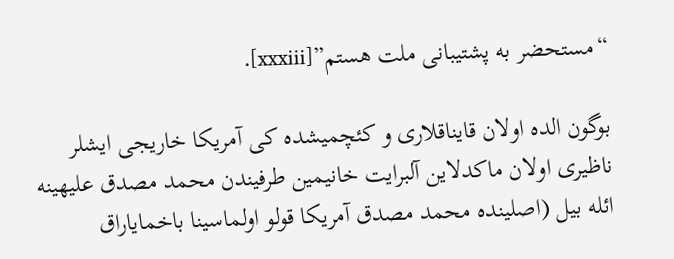“مستحضر به پشتیبانی ملت هستم”[xxxiii].

بوگون الده اولان قایناقلاری و کئچمیشده کی آمریکا خاریجی ایشلر ناظیری اولان ماکدلاین آلبرایت خانیمین طرفیندن محمد مصدق علیهینه ائله بیل (اصلینده محمد مصدق آمریکا قولو اولماسینا باخمایاراق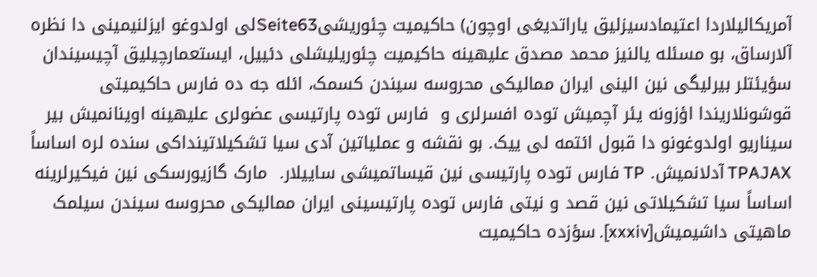آمریکالیلاردا اعتیمادسیزلیق یاراتدیغی اوچون) حاکیمیت چئوریشیSeite63لی اولدوغو ایزلنیمینی دا نظره آلارساق، بو مسئله یالنیز محمد مصدق علیهینه حاکیمیت چئوریلیشلی دئییل، ایستعمارچیلیق آچیسیندان سؤیئتلر بیرلیگی نین الینی ایران ممالیکی محروسه سیندن کسمک، ائله جه ده فارس حاکیمیتی قوشونلاریندا اؤزونه یئر آچمیش توده افسرلری و  فارس توده پارتیسی عضولری علیهینه اوینانمیش بیر سیناریو اولدوغونو دا قبول ائتمه لی ییک. بو نقشه و عملیاتین آدی سیا تشکیلاتینداکی سنده لره اساساً TPAJAX آدلانمیش. TP فارس توده پارتیسی نین قیساتمیشی ساییلار.  مارک گازیورسکی نین فیکیرلرینه اساساً سیا تشکیلاتی نین قصد و نیتی فارس توده پارتیسینی ایران ممالیکی محروسه سیندن سیلمک ماهیتی داشیمیش[xxxiv]. سؤزده حاکیمیت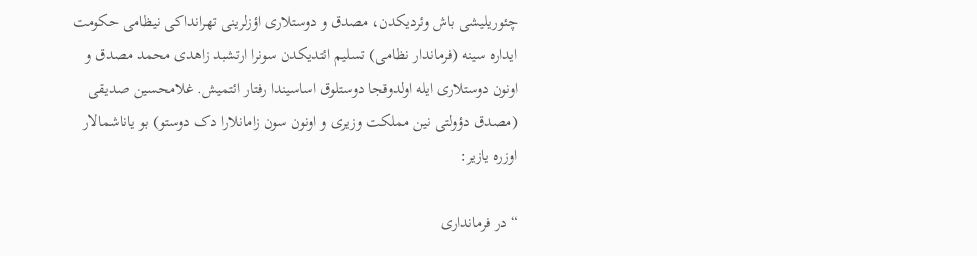چئوریلیشی باش وئردیکدن، مصدق و دوستلاری اؤزلرینی تهرانداکی نیظامی حکومت ایداره سینه (فرماندار نظامی) تسلیم ائتدیکدن سونرا ارتشبد زاهدی محمد مصدق و اونون دوستلاری ایله اولدوقجا دوستلوق اساسیندا رفتار ائتمیش. غلامحسین صدیقی (مصدق دؤولتی نین مملکت وزیری و اونون سون زامانلارا دک دوستو) بو یاناشمالار اوزره یازیر:

“در فرمانداری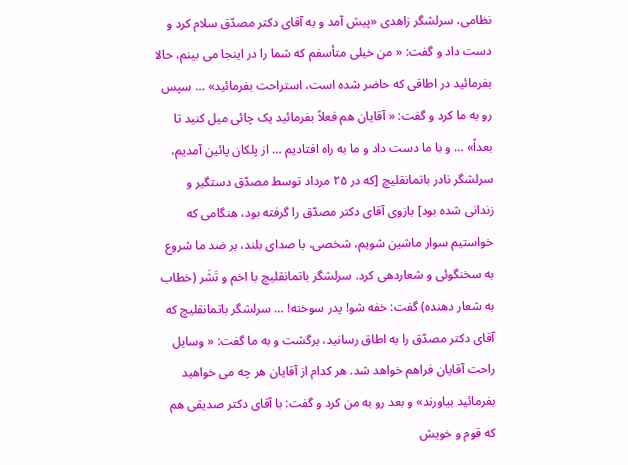نظامی، سرلشگر زاهدی «پیش آمد و به آقای دکتر مصدّق سلام کرد و دست داد و گفت: « من خیلی متأسفم که شما را در اینجا می بینم، حالا بفرمائید در اطاقی که حاضر شده است، استراحت بفرمائید» … سپس رو به ما کرد و گفت: « آقایان هم فعلاً بفرمائید یک چائی میل کنید تا بعداً» … و با ما دست داد و ما به راه افتادیم … از پلکان پائین آمدیم، سرلشگر نادر باتمانقلیچ [که در ۲۵ مرداد توسط مصدّق دستگیر و زندانی شده بود] بازوی آقای دکتر مصدّق را گرفته بود، هنگامی که خواستیم سوار ماشین شویم، شخصی، با صدای بلند، بر ضد ما شروع به سخنگوئی و شعاردهی کرد. سرلشگر باتمانقلیچ با اخم و تَشَر (خطاب به شعار دهنده) گفت: خفه شو! پدر سوخته! … سرلشگر باتمانقلیچ که آقای دکتر مصدّق را به اطاق رسانید، برگشت و به ما گفت: « وسایل راحت آقایان فراهم خواهد شد. هر کدام از آقایان هر چه می خواهید بفرمائید بیاورند» و بعد رو به من کرد و گفت: با آقای دکتر صدیقی هم که قوم و خویش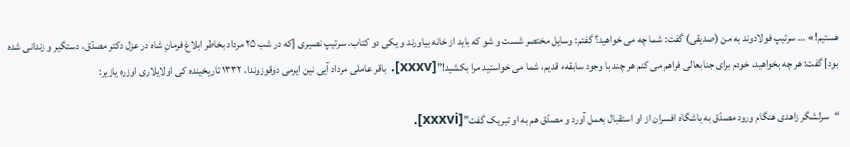هستیم!» … سرتیپ فولادوند به من (صدیقی) گفت: شما چه می خواهید؟ گفتم: وسایل مختصر شست و شو که باید از خانه بیاورند و یکی دو کتاب. سرتیپ نصیری [که در شب ۲۵ مرداد بخاطر ابلاغ فرمانِ شاه در عزل دکتر مصدّق، دستگیر و زندانی شده بود] گفت: هر چه بخواهید، خودم برای جنابعالی فراهم می کنم هر چند با وجود سابقهء قدیم، شما می خواستید مرا بکشید!”[xxxv]. باقر عاملی مرداد آیی نین ایرمی دوقوزوندا، ۱۳۳۲ تاریخینده کی اولایلاری اوزره یازیر:

“سرلشگر زاهدی هنگام ورود مصدّق به باشگاه افسران از او استقبال بعمل آورد و مصدّق هم به او تبریک گفت”[xxxvi].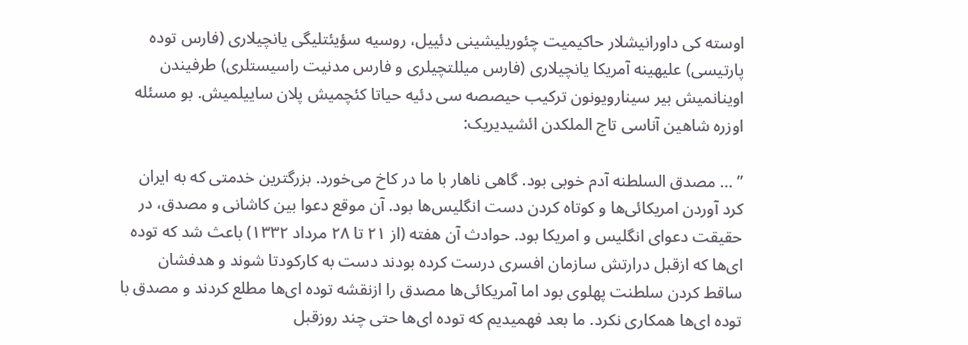اوسته کی داورانیشلار حاکیمیت چئوریلیشینی دئییل، روسیه سؤیئتلیگی یانچیلاری (فارس توده پارتیسی) علیهینه آمریکا یانچیلاری (فارس میللتچیلری و فارس مدنیت راسیستلری) طرفیندن اوینانمیش بیر سینارویونون ترکیب حیصصه سی دئیه حیاتا کئچمیش پلان ساییلمیش. بو مسئله اوزره شاهین آناسی تاج الملکدن ائشیدیریک:

” … مصدق السلطنه آدم خوبی بود. گاهی ناهار با ما در کاخ می‌خورد. بزرگترین خدمتی که به ایران کرد آوردن امریکائی‌ها و کوتاه کردن دست انگلیس‌ها بود. آن موقع دعوا بین کاشانی و مصدق، در حقیقت دعوای انگلیس و امریکا بود. حوادث آن هفته (از ۲۱ تا ۲۸ مرداد ۱۳۳۲) باعث شد که توده ای‌ها که ازقبل درارتش سازمان افسری درست کرده بودند دست به کارکودتا شوند و هدفشان ساقط کردن سلطنت پهلوی بود اما آمریکائی‌ها مصدق را ازنقشه توده ای‌ها مطلع کردند و مصدق با توده ای‌ها همکاری نکرد. ما بعد فهمیدیم که توده ای‌ها حتی چند روزقبل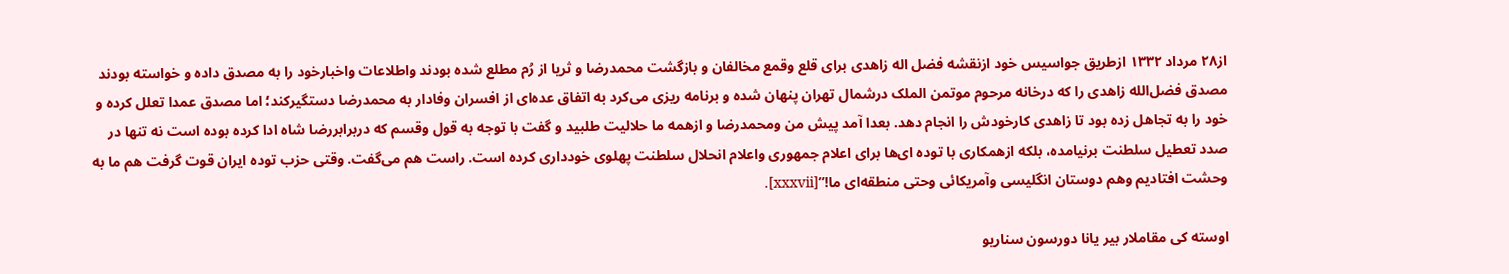از۲۸ مرداد ۱۳۳۲ ازطریق جواسیس خود ازنقشه فضل اله زاهدی برای قلع وقمع مخالفان و بازگشت محمدرضا و ثریا از رُم مطلع شده بودند واطلاعات واخبارخود را به مصدق داده و خواسته بودند مصدق فضل‌الله زاهدی را که درخانه مرحوم موتمن الملک درشمال تهران پنهان شده و برنامه ریزی می‌کرد به اتفاق عده‌ای از افسران وفادار به محمدرضا دستگیرکند؛ اما مصدق عمدا تعلل کرده و خود را به تجاهل زده بود تا زاهدی کارخودش را انجام دهد. بعدا آمد پیش من ومحمدرضا و ازهمه ما حلالیت طلبید و گفت با توجه به قول وقسم که دربرابررضا شاه ادا کرده بوده است نه تنها در صدد تعطیل سلطنت برنیامده، بلکه ازهمکاری با توده ای‌ها برای اعلام جمهوری واعلام انحلال سلطنت پهلوی خودداری کرده است. راست هم می‌گفت. وقتی حزب توده ایران قوت گرفت هم ما به وحشت افتادیم وهم دوستان انگلیسی وآمریکائی وحتی منطقه‌ای ما!”[xxxvii].

اوسته کی مقاملار بیر یانا دورسون سناریو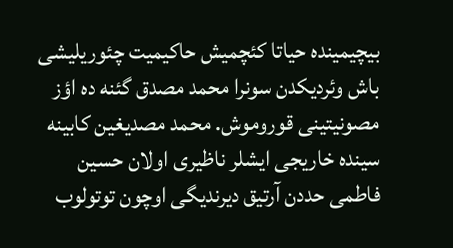بیچیمینده حیاتا کئچمیش حاکیمیت چئوریلیشی باش وئردیکدن سونرا محمد مصدق گئنه ده اؤز مصونیتینی قوروموش. محمد مصدیغین کابینه سینده خاریجی ایشلر ناظیری اولان حسین فاطمی حددن آرتیق دیرندیگی اوچون توتولوب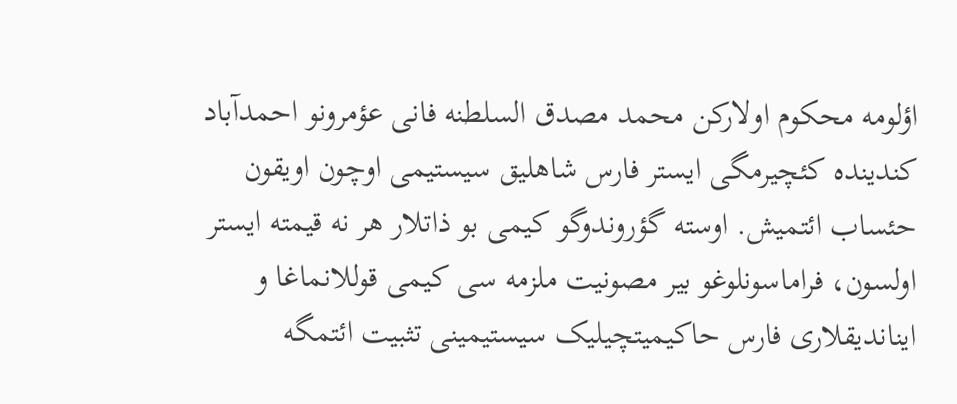اؤلومه محکوم اولارکن محمد مصدق السلطنه فانی عؤمرونو احمدآباد کندینده کئچیرمگی ایستر فارس شاهلیق سیستیمی اوچون اویقون حئساب ائتمیش. اوسته گؤروندوگو کیمی بو ذاتلار هر نه قیمته ایستر اولسون، فراماسونلوغو بیر مصونیت ملزمه سی کیمی قوللانماغا و ایناندیقلاری فارس حاکیمیتچیلیک سیستیمینی تثبیت ائتمگه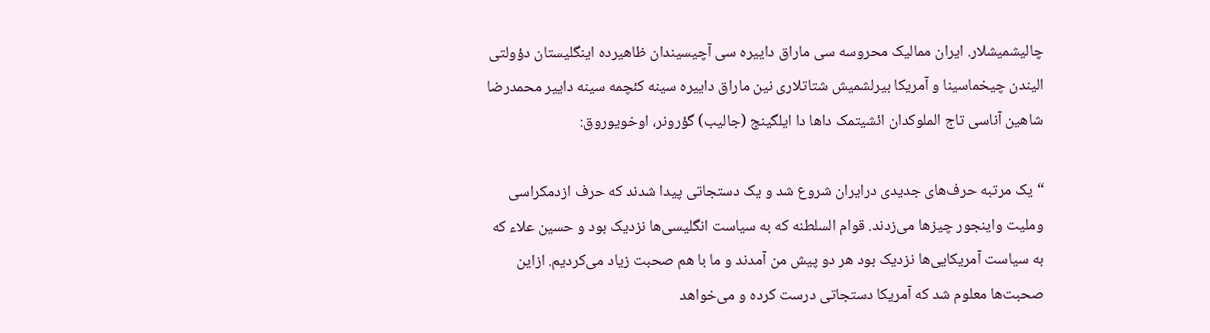چالیشمیشلار. ایران ممالیک محروسه سی ماراق داییره سی آچیسیندان ظاهیرده اینگلیستان دؤولتی الیندن چیخماسینا و آمریکا بیرلشمیش شتاتلاری نین ماراق داییره سینه کئچمه سینه داییر محمدرضا شاهین آناسی تاج الملوکدان ائشیتمک داها دا ایلگینج (جالیب) گؤرونر، اوخویوروق:

“یک مرتبه حرف‌های جدیدی درایران شروع شد و یک دستجاتی پیدا شدند که حرف ازدمکراسی وملیت واینجور چیزها می‌زدند. قوام السلطنه که به سیاست انگلیسی‌ها نزدیک بود و حسین علاء که به سیاست آمریکایی‌ها نزدیک بود هر دو پیش من آمدند و ما با هم صحبت زیاد می‌کردیم. ازاین صحبت‌ها معلوم شد که آمریکا دستجاتی درست کرده و می‌خواهد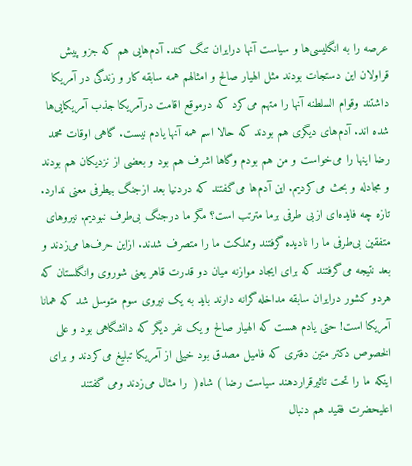عرصه را به انگلیسی‌ها و سیاست آنها درایران تنگ کند. آدم‌هایی هم که جزو پیش قراولان این دستجات بودند مثل الهیار صالح و امثالهم همه سابقه کار و زندگی در آمریکا داشتند وقوام السلطنه آنها را متهم می‌کرد که درموقع اقامت درآمریکا جذب آمریکایی‌ها شده اند. آدم‌های دیگری هم بودند که حالا اسم همه آنها یادم نیست. گاهی اوقات محمد رضا اینها را می‌خواست و من هم بودم وگاها اشرف هم بود و بعضی از نزدیکان هم بودند و مجادله و بحث می‌کردیم. این آدم‌ها می‌گفتند که دردنیا بعد ازجنگ بیطرفی معنی ندارد. تازه چه فایده‌ای ازبی طرفی برما مترتب است؟ مگر ما درجنگ ‌بی‌طرف نبودیم. نیروهای متفقین ‌بی‌طرفی ما را نادیده گرفتند ومملکت ما را متصرف شدند. ازاین حرف‌ها می‌زدند و بعد نتیجه می‌گرفتند که برای ایجاد موازنه میان دو قدرت قاهر یعنی شوروی وانگلستان که هردو کشور درایران سابقه مداخله گرانه دارند باید به یک نیروی سوم متوسل شد که همانا آمریکا است! حتی یادم هست که الهیار صالح و یک نفر دیگر که دانشگاهی بود و علی الخصوص دکتر متین دفتری که فامیل مصدق بود خیلی از آمریکا تبلیغ می‌کردند و برای اینکه ما را تحت تاثیرقراردهند سیاست رضا ) شاه(  را مثال می‌زدند ومی گفتند اعلیحضرت فقید هم دنبال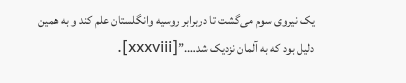یک نیروی سوم می‌گشت تا دربرابر روسیه وانگلستان علم کند و به همین دلیل بود که به آلمان نزدیک شد….”[xxxviii].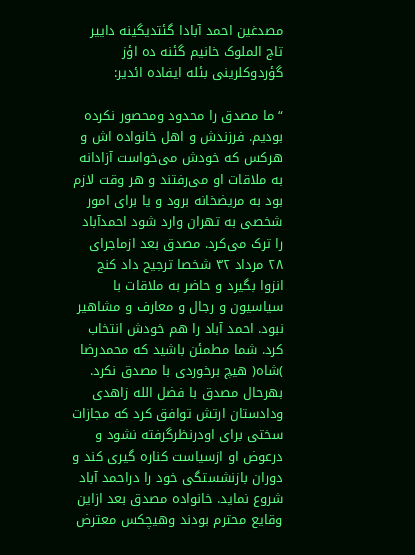مصدغین احمد آبادا گئتدیگینه داییر تاج الملوک خانیم گئنه ده اؤز گؤردوکلرینی بئله ایفاده ائدیر:

“ما مصدق را محدود ومحصور نکرده بودیم. فرزندش و اهل خانواده اش و هرکس که خودش می‌خواست آزادانه به ملاقات او می‌رفتند و هر وقت لازم بود به مریضخانه برود و یا برای امور شخصی به تهران وارد شود احمدآباد را ترک می‌کرد. مصدق بعد ازماجرای ۲۸ مرداد ۳۲ شخصا ترجیح داد کنج انزوا بگیرد و حاضر به ملاقات با سیاسیون و رجال و معارف و مشاهیر نبود. احمد آباد را هم خودش انتخاب کرد. شما مطمئن باشید که محمدرضا )شاه( هیچ برخوردی با مصدق نکرد. بهرحال مصدق با فضل الله زاهدی ودادستان ارتش توافق کرد که مجازات سختی برای اودرنظرگرفته نشود و درعوض او ازسیاست کناره گیری کند و دوران بازنشستگی خود را دراحمد آباد شروع نماید. خانواده مصدق بعد ازاین وقایع محترم بودند وهیچکس معترض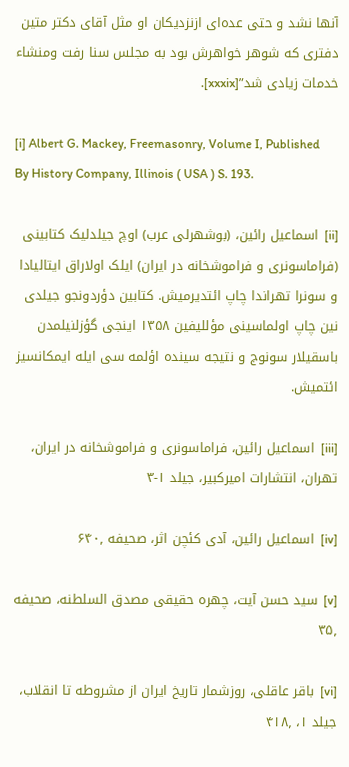آنها نشد و حتی عده‌ای ازنزدیکان او مثل آقای دکتر متین دفتری که شوهر خواهرش بود به مجلس سنا رفت ومنشاء خدمات زیادی شد”[xxxix].

[i] Albert G. Mackey, Freemasonry, Volume I, Published By History Company, Illinois ( USA ) S. 193.

[ii]  اسماعیل رائین، (بوشهرلی عرب) اوچ جیلدلیک کتابینی (فراماسونری و فراموشخانه در ایران) ایلک اولاراق ایتالیادا و سونرا تهراندا چاپ ائتدیرمیش. کتابین دؤردونجو جیلدی نین چاپ اولماسینی مؤللیفین ۱۳۵۸ اینجی گؤزلنیلمدن باسقیلار سونوج و نتیجه سینده اؤلمه سی ایله ایمکانسیز ائتمیش.

[iii]  اسماعیل رائین، فراماسونری و فراموشخانه در ایران، تهران، انتشارات امیرکبیر، جیلد ۱-۳

[iv]  اسماعیل رائین، آدی کئچن اثر، صحیفه ۶۴۰٫

[v]  سید حسن آیت، چهره حقیقی مصدق السلطنه، صحیفه ۳۵٫

[vi]  باقر عاقلی، روزشمار تاریخ ایران از مشروطه تا انقلاب، جیلد ۱، ۴۱۸٫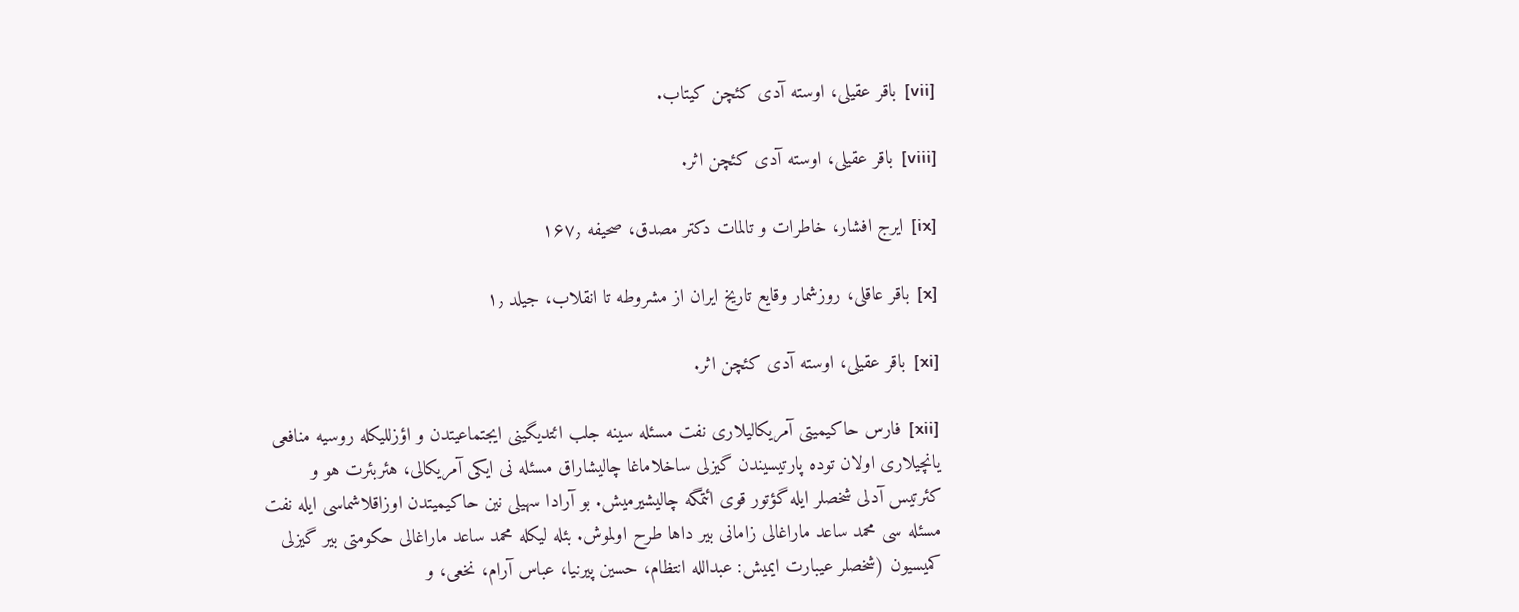[vii]  باقر عقیلی، اوسته آدی کئچن کیتاب.

[viii]  باقر عقیلی، اوسته آدی کئچن اثر.

[ix]  ایرج افشار، خاطرات و تالمات دکتر مصدق، صحیفه ۱۶۷٫

[x]  باقر عاقلی، روزشمار وقایع تاریخ ایران از مشروطه تا انقلاب، جیلد ۱٫

[xi]  باقر عقیلی، اوسته آدی کئچن اثر.

[xii]  فارس حاکیمیتی آمریکالیلاری نفت مسئله سینه جلب ائتدیگینی ایجتماعیتدن و اؤزللیکله روسیه منافعی یانچیلاری اولان توده پارتیسیندن گیزلی ساخلاماغا چالیشاراق مسئله نی ایکی آمریکالی، هئربئرت هو و کئرتیس آدلی شخصلر ایله گؤتور قوی ائتمگه چالیشیرمیش. بو آرادا سهیلی نین حاکیمیتدن اوزاقلاشماسی ایله نفت مسئله سی محمد ساعد ماراغالی زامانی بیر داها طرح اولموش. بئله لیکله محمد ساعد ماراغالی حکومتی بیر گیزلی کمیسیون (شخصلر عیبارت ایمیش: عبدالله انتظام، حسین پیرنیا، عباس آرام، نخعی، و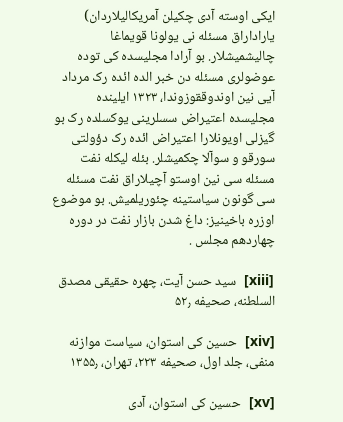ایکی اوسته آدی چکیلن آمریکالیلاردان) یاراداراق مسئله نی یولونا قویماغا چالیشمیشلار. بو آرادا مجلیسده کی توده عوضولری مسئله دن خبر الده ائده رک مرداد آیی نین اوندوققوزوندا، ۱۳۲۳ ایلینده مجلیسده اعتیراض سسلرینی یوکسلده رک بو گیزلی اویونلارا اعتیراض ائده رک دؤولتی سورقو و سوآلا چکمیشلر. بئله لیکله نفت مسئله سی نین اوستو آچیلاراق نفت مسئله سی گونون سیاستینه چئوریلمیش. بو موضوع اوزره باخینیز: داغ شدن بازار نفت در دوره چهاردهم مجلس .

[xiii]  سید حسن آیت، چهره حقیقی مصدق السلطنه، صحیفه ۵۲٫

[xiv]  حسین کی استوان، سیاست موازنه منفی، جلد اول، صحیفه ۲۲۳، تهران، ۱۳۵۵٫

[xv]  حسین کی استوان، آدی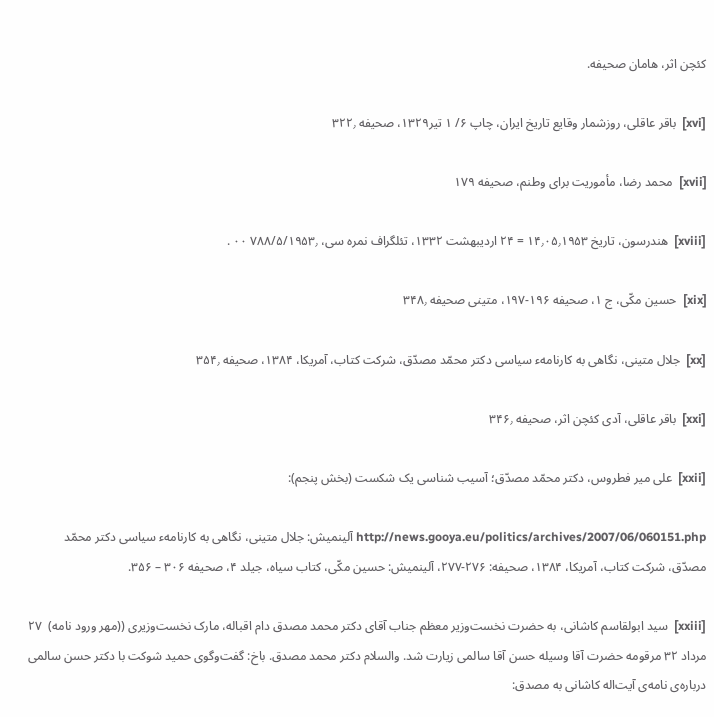کئچن اثر، هامان صحیفه.

[xvi]  باقر عاقلی، روزشمار وقایع تاریخ ایران، چاپ ۶/ ۱ تیر۱۳۲۹، صحیفه ۳۲۲٫

[xvii]  محمد رضا، مأموریت برای وطنم، صحیفه ۱۷۹

[xviii]  هندرسون، تاریخ ۱۴٫۰۵٫۱۹۵۳ = ۲۴ اردیبهشت ۱۳۳۲، تئلگراف نمره سی، ۷۸۸/۵/۱۹۵۳٫ ۰۰ .

[xix]  حسین مکّی، ج ۱، صحیفه ۱۹۶-۱۹۷، متینی صحیفه ۳۴۸٫

[xx]  جلال متینی، نگاهی به کارنامهء سیاسی دکتر محمّد مصدّق، شرکت کتاب، آمریکا، ۱۳۸۴، صحیفه ۳۵۴٫

[xxi]  باقر عاقلی، آدی کئچن اثر، صحیفه ۳۴۶٫

[xxii]  علی میر فطروس، دکتر محمّد مصدّق؛ آسیب شناسی یک شکست (بخش پنجم):

http://news.gooya.eu/politics/archives/2007/06/060151.php آلینمیش: جلال متینی، نگاهی به کارنامهء سیاسی دکتر محمّد مصدّق، شرکت کتاب، آمریکا، ۱۳۸۴، صحیفه: ۲۷۶-۲۷۷، آلینمیش: حسین مکّی، کتاب سیاه، جیلد ۴، صحیفه ۳۰۶ – ۳۵۶.

[xxiii]  سید ابولقاسم کاشانی، به حضرت نخست‌وزیر معظم جناب آقای دکتر محمد مصدق دام‌ اقباله، مارک نخست‌وزیری ((مهر ورود نامه)  ۲۷ مرداد ۳۲ مرقومه حضرت آقا وسیله حسن آقا سالمی زیارت شد. والسلام دکتر محمد مصدق. باخ: گفت‌وگوی حمید شوکت با دکتر حسن سالمی درباره‌ی نامه‌ی آیت‌اله کاشانی به مصدق: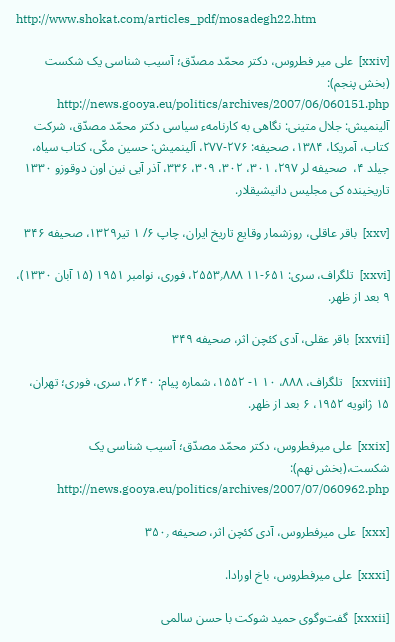http://www.shokat.com/articles_pdf/mosadegh22.htm

[xxiv]  علی میر فطروس، دکتر محمّد مصدّق؛ آسیب شناسی یک شکست (بخش پنجم): http://news.gooya.eu/politics/archives/2007/06/060151.php آلینمیش: جلال متینی: نگاهی به کارنامهء سیاسی دکتر محمّد مصدّق، شرکت کتاب، آمریکا، ۱۳۸۴، صحیفه: ۲۷۶-۲۷۷، آلینمیش: حسین مکّی، کتاب سیاه، جیلد ۴،  صحیفه لر ۲۹۷، ۳۰۱، ۳۰۲، ۳۰۹، ۳۳۶، آذر آیی نین اون دوقوزو ۱۳۳۰ تاریخینده کی مجلیس دانیشیقلار.

[xxv]  باقر عاقلی، روزشمار وقایع تاریخ ایران، چاپ ۶/ ۱ تیر۱۳۲۹، صحیفه ۳۴۶

[xxvi]  تلگراف، سری: ۶۵۱-۱۱ ۲۵۵۳٫۸۸۸، فوری، نوامبر ۱۹۵۱ (۱۵ آبان ۱۳۳۰)، ۹ بعد از ظهر.

[xxvii]  باقر عقلی، آدی کئچن اثر، صحیفه ۳۴۹

[xxviii]   تلگراف، ۸۸۸، ۱۰ ۱- ۱۵۵۲، شماره پیام: ۲۶۴۰، سری، فوری؛ تهران، ۱۵ ژانویه ۱۹۵۲، ۶ بعد از ظهر.

[xxix]  علی میرفطروس، دکتر محمّد مصدّق؛ آسیب شناسی یک شکست،(بخش نهم): http://news.gooya.eu/politics/archives/2007/07/060962.php

[xxx]  علی میرفطروس، آدی کئچن اثر، صحیفه ۳۵۰٫

[xxxi]  علی میرفطروس، باخ اورادا.

[xxxii]  گفت‌وگوی حمید شوکت با حسن سالمی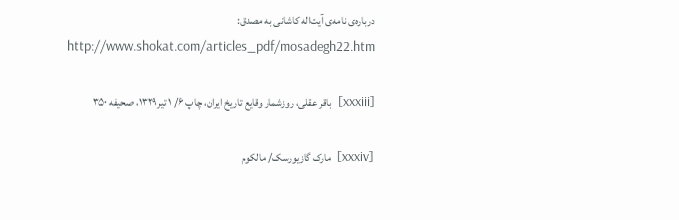درباره‌ی نامه‌ی آیت‌اله کاشانی به مصدق: http://www.shokat.com/articles_pdf/mosadegh22.htm

[xxxiii]  باقر عقلی، روزشمار وقایع تاریخ ایران، چاپ ۶/ ۱ تیر۱۳۲۹، صحیفه ۳۵۰

[xxxiv]  مارک گازیورسک/ مالکوم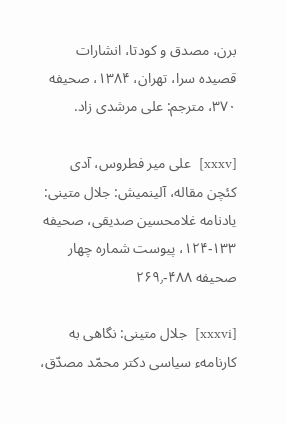برن، مصدق و کودتا، انشارات قصیده سرا، تهران، ۱۳۸۴، صحیفه ۳۷۰، مترجم: علی مرشدی زاد.

[xxxv]  علی میر فطروس، آدی کئچن مقاله، آلینمیش: جلال متینی: یادنامه غلامحسین صدیقی، صحیفه ۱۳۳-۱۲۴، پیوست شماره چهار صحیفه ۴۸۸-۲۶۹٫

[xxxvi]  جلال متینی: نگاهی به کارنامهء سیاسی دکتر محمّد مصدّق،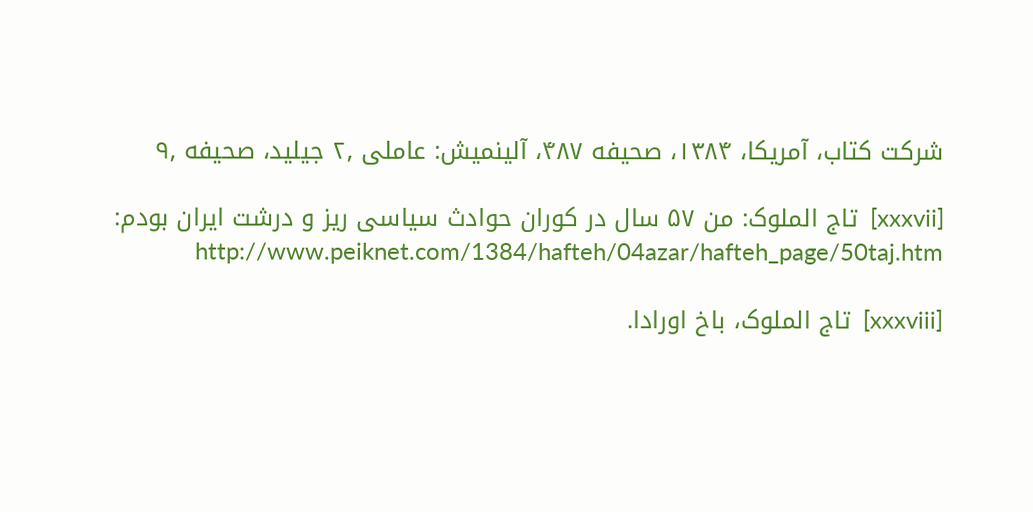شرکت کتاب، آمریکا، ۱۳۸۴، صحیفه ۴۸۷، آلینمیش: عاملی ۲٫ جیلید، صحیفه ۹٫

[xxxvii]  تاج الملوک: من ۵۷ سال در کوران حوادث سیاسی ریز و درشت ایران بودم: http://www.peiknet.com/1384/hafteh/04azar/hafteh_page/50taj.htm

[xxxviii]  تاج الملوک، باخ اورادا.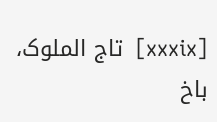[xxxix]  تاج الملوک، باخ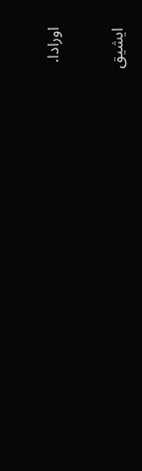اورادا.

ایشیق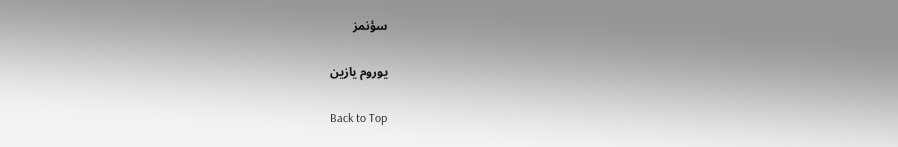سؤنمز

یوروم یازین

Back to Top